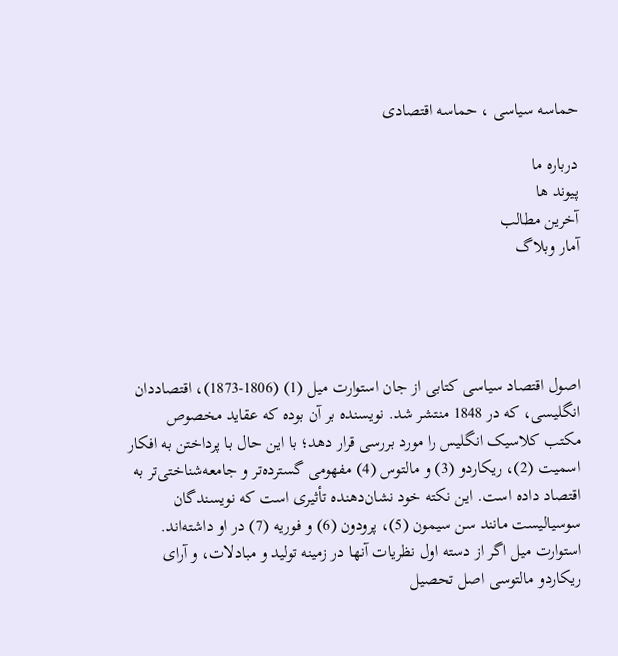حماسه سیاسی ، حماسه اقتصادی

درباره ما
پيوند ها
آخرين مطالب
آمار وبلاگ




اصول اقتصاد سیاسی کتابی از جان استوارت میل (1) (1806-1873)، اقتصاددان انگلیسی، که در 1848 منتشر شد. نویسنده بر آن بوده که عقاید مخصوص مکتب کلاسیک انگلیس را مورد بررسی قرار دهد؛ با این حال با پرداختن به افکار اسمیت (2)، ریکاردو (3) و مالتوس (4) مفهومی گسترده‌تر و جامعه‌شناختی‌تر به اقتصاد داده است. این نکته خود نشان‌دهنده تأثیری است که نویسندگان سوسیالیست مانند سن سیمون (5)، پرودون (6) و فوریه (7) در او داشته‌اند. استوارت میل اگر از دسته اول نظریات آنها در زمینه تولید و مبادلات، و آرای ریکاردو مالتوسی اصل تحصیل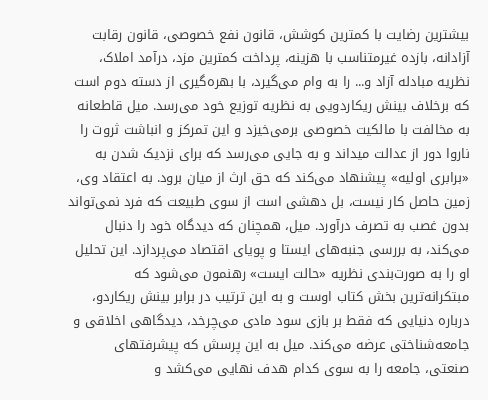بیشترین رضایت با کمترین کوشش، قانون نفع خصوصی، قانون رقابت آزادانه، بازده غیرمتناسب با هزینه، پرداخت کمترین مزد، درآمد املاک، نظریه مبادله آزاد و... را به وام می‌گیرد، با بهره‌گیری از دسته دوم است که برخلاف بینش ریکاردویی به نظریه توزیع خود می‌رسد. میل قاطعانه به مخالفت با مالکیت خصوصی برمی‌خیزد و این تمرکز و انباشت ثروت را ناروا دور از عدالت میداند و به جایی می‌رسد که برای نزدیک شدن به «برابری اولیه» پیشنهاد می‌کند که حق ارث از میان برود. به اعتقاد وی، زمین حاصل کار نیست، بل دهشی است از سوی طبیعت که فرد نمی‌تواند بدون غصب به تصرف درآورد. میل، همچنان که دیدگاه خود را دنبال می‌کند، به بررسی جنبه‌های ایستا و پویای اقتصاد می‌پردازد. این تحلیل او را به صورت‌بندی نظریه «حالت ایست» رهنمون می‌شود که مبتکرانه‌ترین بخش کتاب اوست و به این ترتیب در برابر بینش ریکاردو، درباره دنیایی که فقط بر بازی سود مادی می‌چرخد، دیدگاهی اخلاقی و جامعه‌شناختی عرضه می‌کند. میل به این پرسش که پیشرفتهای صنعتی، جامعه را به سوی کدام هدف نهایی می‌کشد و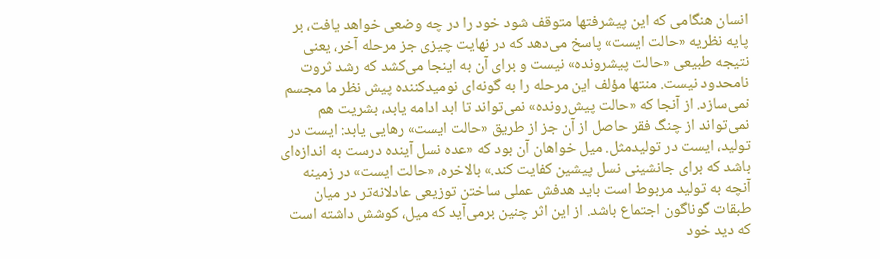انسان هنگامی که این پیشرفتها متوقف شود خود را در چه وضعی خواهد یافت، بر پایه نظریه «حالت ایست» پاسخ می‌دهد که در نهایت چیزی جز مرحله آخر، یعنی نتیجه طبیعی «حالت پیشرونده» نیست و برای آن به اینجا می‌کشد که رشد ثروت نامحدود نیست. منتها مؤلف این مرحله را به گونه‌ای نومیدکننده پیش نظر ما مجسم نمی‌سازد. از آنجا که «حالت پیش‌رونده» نمی‌تواند تا ابد ادامه یابد، بشریت هم نمی‌تواند از چنگ فقر حاصل از آن جز از طریق «حالت ایست» رهایی یابد: ایست در تولید، ایست در تولیدمثل. میل خواهان آن بود که «عده نسل آینده درست به اندازه‌ای باشد که برای جانشینی نسل پیشین کفایت کند.» بالاخره، «حالت ایست» در زمینه آنچه به تولید مربوط است باید هدفش عملی ساختن توزیعی عادلانه‌تر در میان طبقات گوناگون اجتماع باشد. از این اثر چنین برمی‌آید که میل، کوشش داشته است که دید خود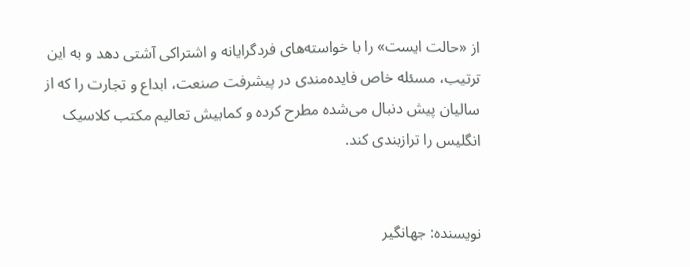از «حالت ایست» را با خواسته‌های فردگرایانه و اشتراکی آشتی دهد و به این ترتیب، مسئله خاص فایده‌مندی در پیشرفت صنعت، ابداع و تجارت را که از سالیان پیش دنبال می‌شده مطرح کرده و کمابیش تعالیم مکتب کلاسیک انگلیس را ترازبندی کند.


نويسنده: جهانگیر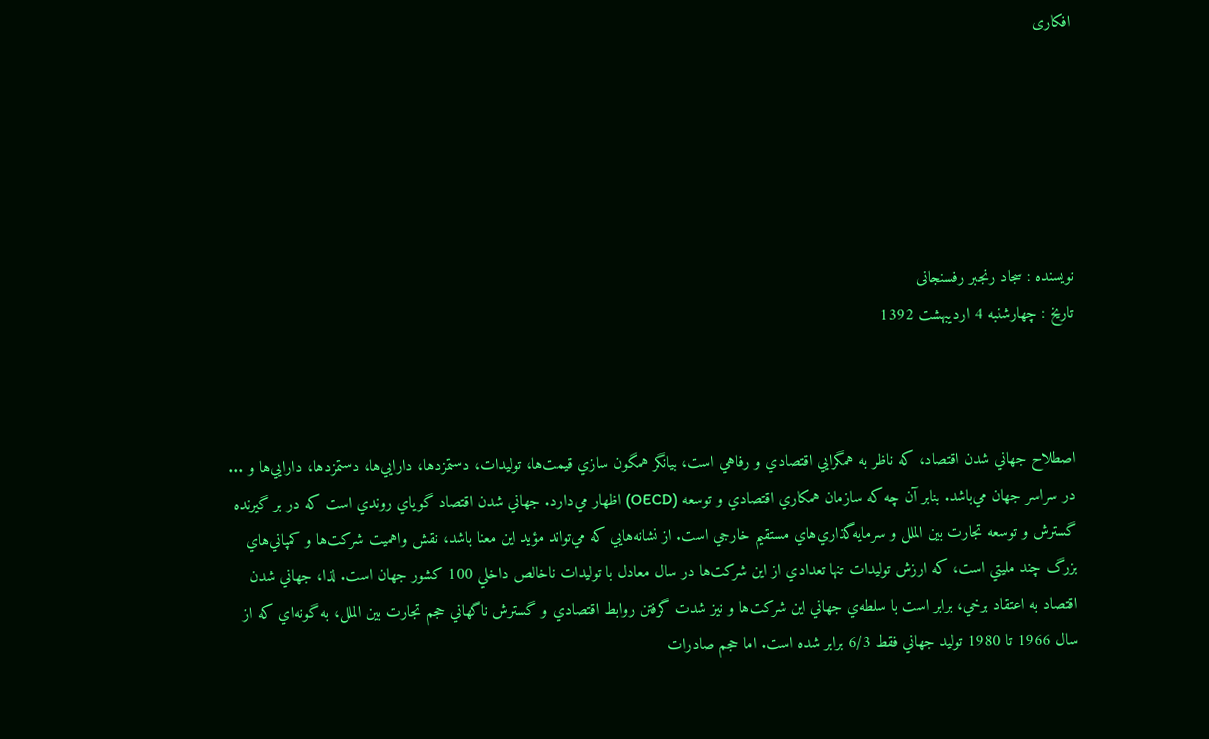افکاری






نويسنده : سجاد رنجبر رفسنجانی
تاريخ : چهارشنبه 4 اردیبهشت 1392



اصطلاح جهاني شدن اقتصاد، كه ناظر به همگرايي اقتصادي و رفاهي است، بيانگر همگون سازي قيمت‌ها، توليدات، دستمزدها، دارايي‌ها، دستمزدها، دارايي‌ها و ... در سراسر جهان مي‌باشد. بنابر آن چه كه سازمان همكاري اقتصادي و توسعه (OECD) اظهار مي‌دارد. جهاني شدن اقتصاد گوياي روندي است كه در بر گيرنده گسترش و توسعه تجارت بين الملل و سرمايه‌گذاري‌هاي مستقيم خارجي است. از نشانه‌هايي كه مي‌تواند مؤيد اين معنا باشد، نقش واهميت شركت‌ها و كمپاني‌هاي بزرگ چند مليتي است، كه ارزش توليدات تنها تعدادي از اين شركت‌ها در سال معادل با توليدات ناخالص داخلي 100 كشور جهان است. لذا، جهاني شدن اقتصاد به اعتقاد برخي، برابر است با سلطه‌ي جهاني اين شركت‌ها و نيز شدت گرفتن روابط اقتصادي و گسترش ناگهاني حجم تجارت بين الملل، به گونه‌اي كه از سال 1966 تا 1980 توليد جهاني فقط 6/3 برابر شده است. اما حجم صادرات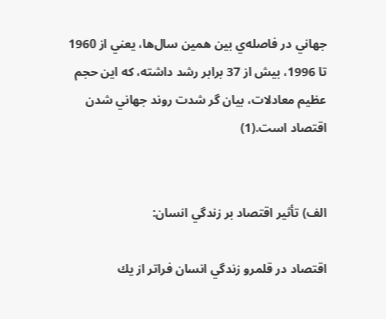جهاني در فاصله‌ي بين همين سال‌ها، يعني از 1960 تا 1996، بيش از 37 برابر رشد داشته، كه اين حجم عظيم معادلات، بيان گر شدت روند جهاني شدن اقتصاد است.(1)


الف) تأثير اقتصاد بر زندگي انسان:

اقتصاد در قلمرو زندگي انسان فراتر از يك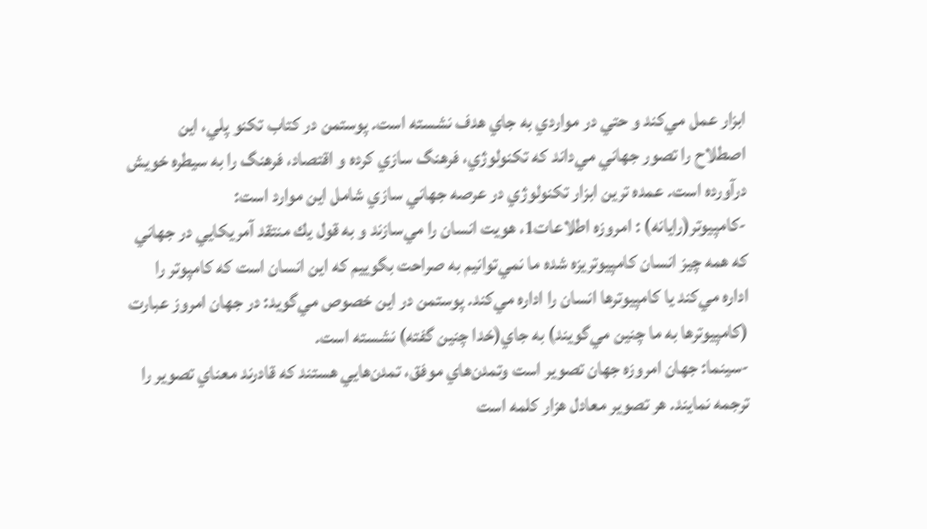ابزار عمل مي‌كند و حتي در مواردي به جاي هدف نشسته است. پوستمن در كتاب تكنو پلي، اين اصطلاح را تصور جهاني مي‌داند كه تكنولوژي، فرهنگ سازي كرده و اقتصاد، فرهنگ را به سيطره خويش درآورده است. عمده ترين ابزار تكنولوژي در عرصه جهاني سازي شامل اين موارد است:
-كامپيوتر(رايانه) : امروزه اطلاعات1، هويت انسان را مي‌سازند و به قول يك منتقد آمريكايي در جهاني كه همه چيز انسان كامپيوتريزه شده ما نمي‌توانيم به صراحت بگوييم كه اين انسان است كه كامپوتر را اداره مي‌كند يا كامپيوترها انسان را اداره مي‌كند. پوستمن در اين خصوص مي‌گويد: در جهان امروز عبارت (كامپيوترها به ما چنين مي‌گويند) به جاي(خدا چنين گفته) نشسته است.
-سينما: جهان امروزه جهان تصوير است وتمدن‌هاي موفق، تمدن‌هايي هستند كه قادرند معناي تصوير را ترجمه نمايند. هر تصوير معادل هزار كلمه است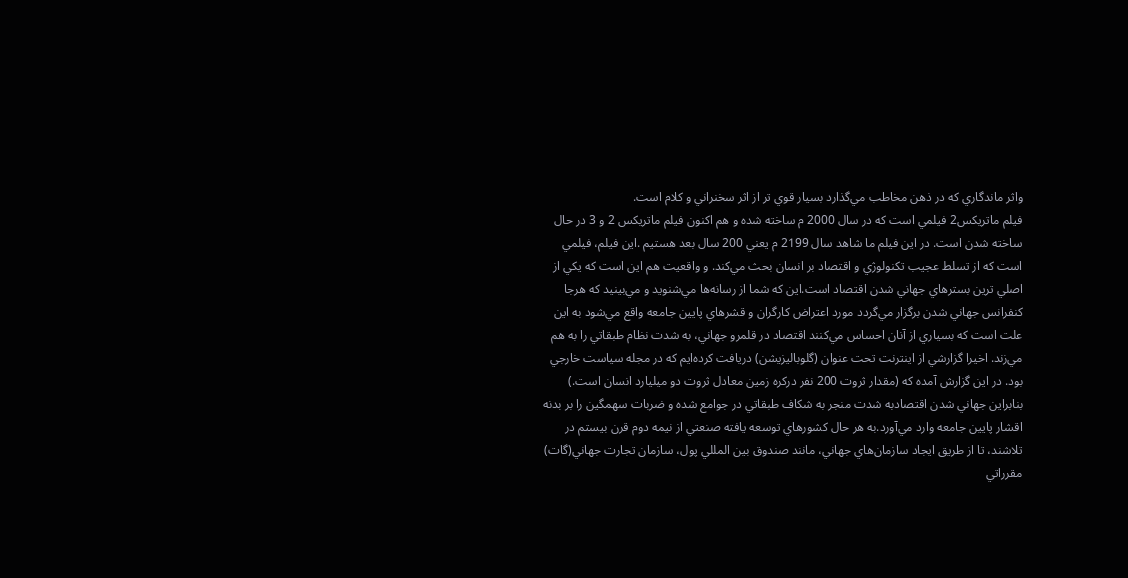واثر ماندگاري كه در ذهن مخاطب مي‌گذارد بسيار قوي تر از اثر سخنراني و كلام است.
فيلم ماتريكس2 فيلمي است كه در سال 2000 م ساخته شده و هم اكنون فيلم ماتريكس 2 و 3 در حال ساخته شدن است. در اين فيلم ما شاهد سال 2199 م يعني 200 سال بعد هستيم .اين فيلم، فيلمي است كه از تسلط عجيب تكنولوژي و اقتصاد بر انسان بحث مي‌كند. و واقعيت هم اين است كه يكي از اصلي ترين بسترهاي جهاني شدن اقتصاد است.اين كه شما از رسانه‌ها مي‌شنويد و مي‌بينيد كه هرجا كنفرانس جهاني شدن برگزار مي‌گردد مورد اعتراض كارگران و قشرهاي پايين جامعه واقع مي‌شود به اين علت است كه بسياري از آنان احساس مي‌كنند اقتصاد در قلمرو جهاني، به شدت نظام طبقاتي را به هم مي‌زند. اخيرا گزارشي از اينترنت تحت عنوان (گلوباليزيشن) دريافت كرده‌ايم كه در مجله سياست خارجي بود. در اين گزارش آمده كه (مقدار ثروت 200 نفر دركره زمين معادل ثروت دو ميليارد انسان است.)
بنابراين جهاني شدن اقتصادبه شدت منجر به شكاف طبقاتي در جوامع شده و ضربات سهمگين را بر بدنه اقشار پايين جامعه وارد مي‌آورد.به هر حال كشورهاي توسعه يافته صنعتي از نيمه دوم قرن بيستم در تلاشند، تا از طريق ايجاد سازمان‌هاي جهاني، مانند صندوق بين المللي پول، سازمان تجارت جهاني(گات) مقرراتي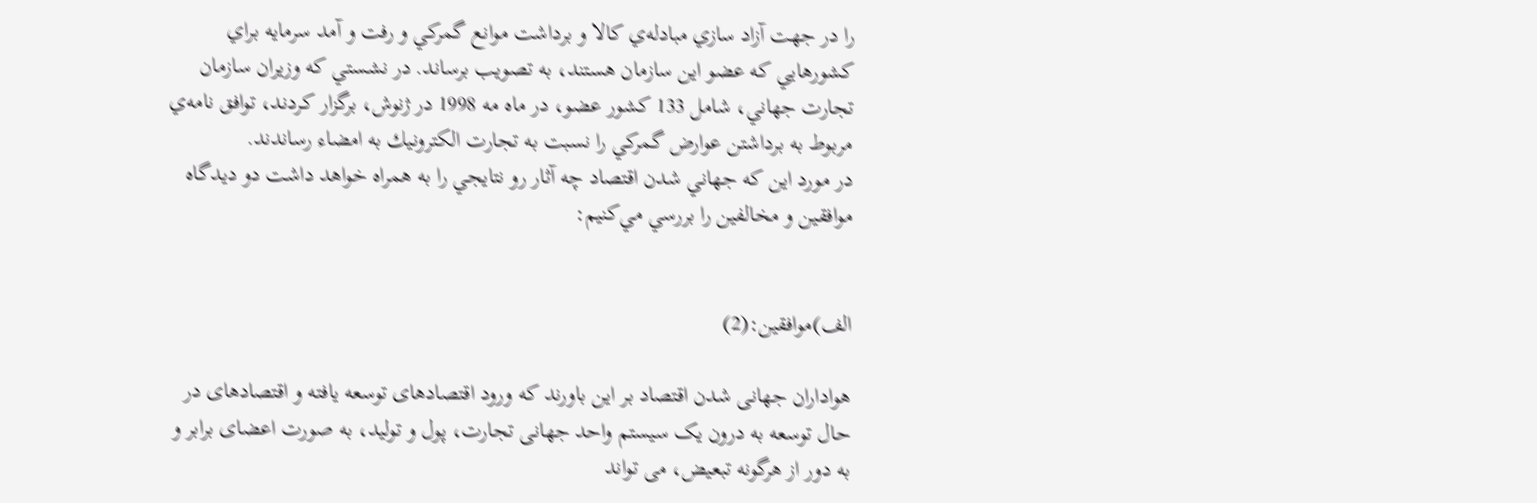را در جهت آزاد سازي مبادله‌ي كالا و برداشت موانع گمركي و رفت و آمد سرمايه براي كشورهايي كه عضو اين سازمان هستند، به تصويب برساند. در نشستي كه وزيران سازمان تجارت جهاني، شامل 133 كشور عضو، در ماه مه 1998 در ژنوش، برگزار كردند، توافق نامه‌ي مربوط به برداشتن عوارض گمركي را نسبت به تجارت الكترونيك به امضاء رساندند.
در مورد اين كه جهاني شدن اقتصاد چه آثار رو نتايجي را به همراه خواهد داشت دو ديدگاه موافقين و مخالفين را بررسي مي‌كنيم:


الف)موافقین:(2)

هواداران جهانی شدن اقتصاد بر این باورند که ورود اقتصادهای توسعه یافته و اقتصادهای در حال توسعه به درون یک سیستم واحد جهانی تجارت، پول و تولید، به صورت اعضای برابر و به دور از هرگونه تبعیض، می تواند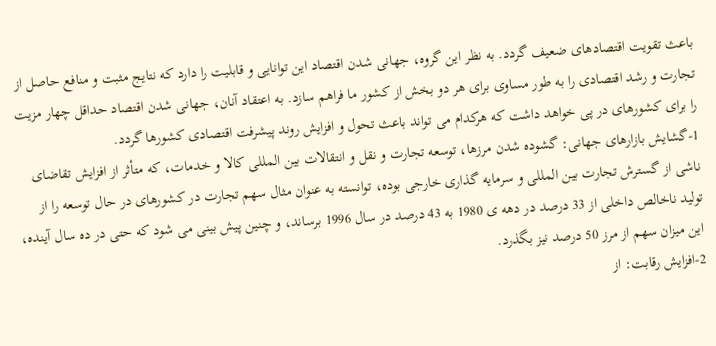باعث تقویت اقتصادهای ضعیف گردد. به نظر این گروه، جهانی شدن اقتصاد این توانایی و قابلیت را دارد که نتایج مثبت و منافع حاصل از تجارت و رشد اقتصادی را به طور مساوی برای هر دو بخش از کشور ما فراهم سازد. به اعتقاد آنان، جهانی شدن اقتصاد حداقل چهار مزیت را برای کشورهای در پی خواهد داشت که هرکدام می تواند باعث تحول و افزایش روند پیشرفت اقتصادی کشورها گردد.
1-گشایش بازارهای جهانی: گشوده شدن مرزها، توسعه تجارت و نقل و انتقالات بین المللی کالا و خدمات، که متأثر از افزایش تقاضای ناشی از گسترش تجارت بین المللی و سرمایه گذاری خارجی بوده، توانسته به عنوان مثال سهم تجارت در کشورهای در حال توسعه را از تولید ناخالص داخلی از 33 درصد در دهه ی 1980 به 43 درصد در سال 1996 برساند، و چنین پیش بینی می شود که حتی در ده سال آینده، این میزان سهم از مرز 50 درصد نیز بگذرد.
2-افزایش رقابت: از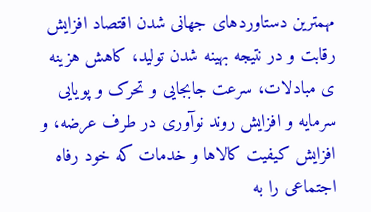مهمترین دستاوردهای جهانی شدن اقتصاد افزایش رقابت و در نتیجه بهینه شدن تولید، کاهش هزینه ی مبادلات، سرعت جابجایی و تحرک و پویایی سرمایه و افزایش روند نوآوری در طرف عرضه، و افزایش کیفیت کالاها و خدمات که خود رفاه اجتماعی را به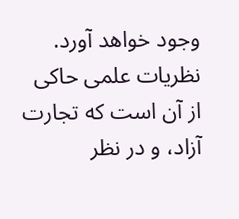وجود خواهد آورد. نظریات علمی حاکی از آن است که تجارت آزاد، و در نظر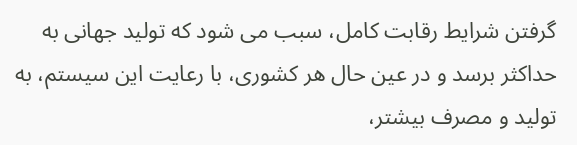گرفتن شرایط رقابت کامل، سبب می شود که تولید جهانی به حداکثر برسد و در عین حال هر کشوری، با رعایت این سیستم، به تولید و مصرف بیشتر،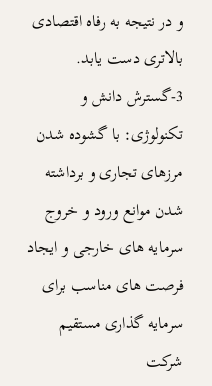و در نتیجه به رفاه اقتصادی بالاتری دست یابد.
3-گسترش دانش و تکنولوژی: با گشوده شدن مرزهای تجاری و برداشته شدن موانع ورود و خروج سرمایه های خارجی و ایجاد فرصت های مناسب برای سرمایه گذاری مستقیم شرکت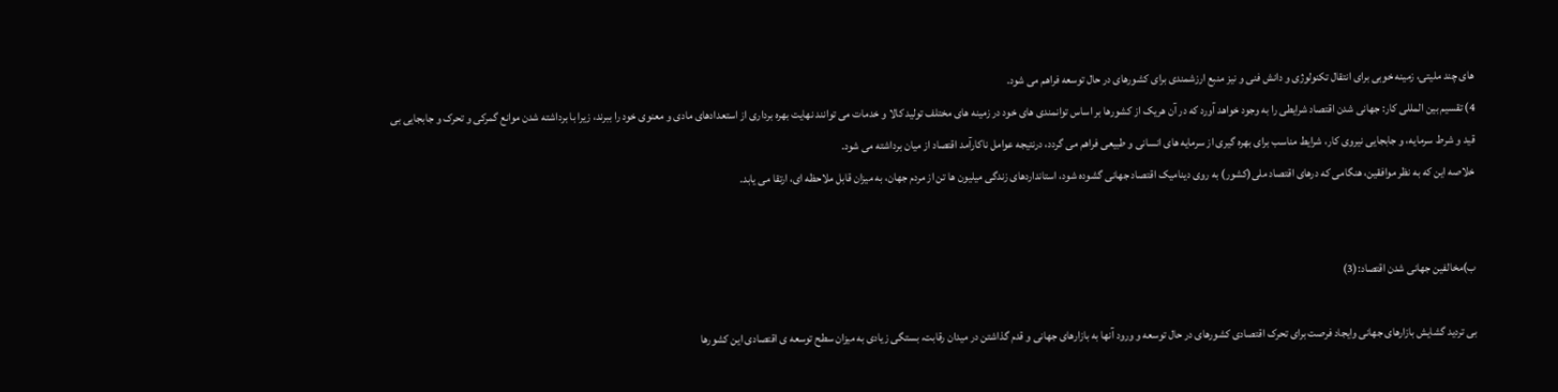های چند ملیتی، زمینه خوبی برای انتقال تکنولوژی و دانش فنی و نیز منبع ارزشمندی برای کشورهای در حال توسعه فراهم می شود.
4) تقسیم بین المللی کار: جهانی شدن اقتصاد شرایطی را به وجود خواهد آورد که در آن هریک از کشورها بر اساس توانمندی های خود در زمینه های مختلف تولید کالا و خدمات می توانند نهایت بهره برداری از استعدادهای مادی و معنوی خود را ببرند، زیرا با برداشته شدن موانع گمرکی و تحرک و جابجایی بی قید و شرط سرمایه، و جابجایی نیروی کار، شرایط مناسب برای بهره گیری از سرمایه های انسانی و طبیعی فراهم می گردد، درنتیجه عوامل ناکارآمد اقتصاد از میان برداشته می شود.
خلاصه این که به نظر موافقین، هنگامی که درهای اقتصاد ملی(کشور) به روی دینامیک اقتصاد جهانی گشوده شود، استانداردهای زندگی میلیون ها تن از مردم جهان، به میزان قابل ملاحظه ای، ارتقا می یابد.


ب)مخالفین جهانی شدن اقتصاد:(3)

بی تردید گشایش بازارهای جهانی وایجاد فرصت برای تحرک اقتصادی کشورهای در حال توسعه و ورود آنها به بازارهای جهانی و قدم گذاشتن در میدان رقابت، بستگی زیادی به میزان سطح توسعه ی اقتصادی این کشورها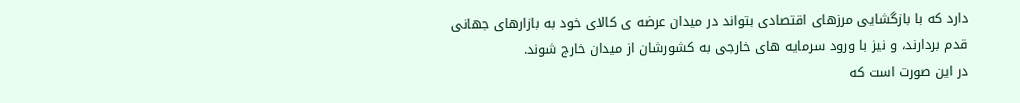دارد که با بازگشایی مرزهای اقتصادی بتواند در میدان عرضه ی کالای خود به بازارهای جهانی قدم بردارند، و نیز با ورود سرمایه های خارجی به کشورشان از میدان خارج شوند.
در این صورت است که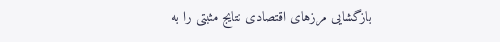بازگشایی مرزهای اقتصادی نتایج مثبتی را به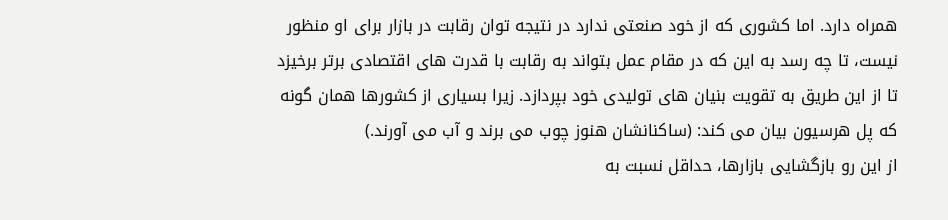همراه دارد. اما کشوری که از خود صنعتی ندارد در نتیجه توان رقابت در بازار برای او منظور نیست، تا چه رسد به این که در مقام عمل بتواند به رقابت با قدرت های اقتصادی برتر برخیزد تا از این طریق به تقویت بنیان های تولیدی خود بپردازد. زیرا بسیاری از کشورها همان گونه که پل هرسیون بیان می کند: (ساکنانشان هنوز چوب می برند و آب می آورند.)
از این رو بازگشایی بازارها، حداقل نسبت به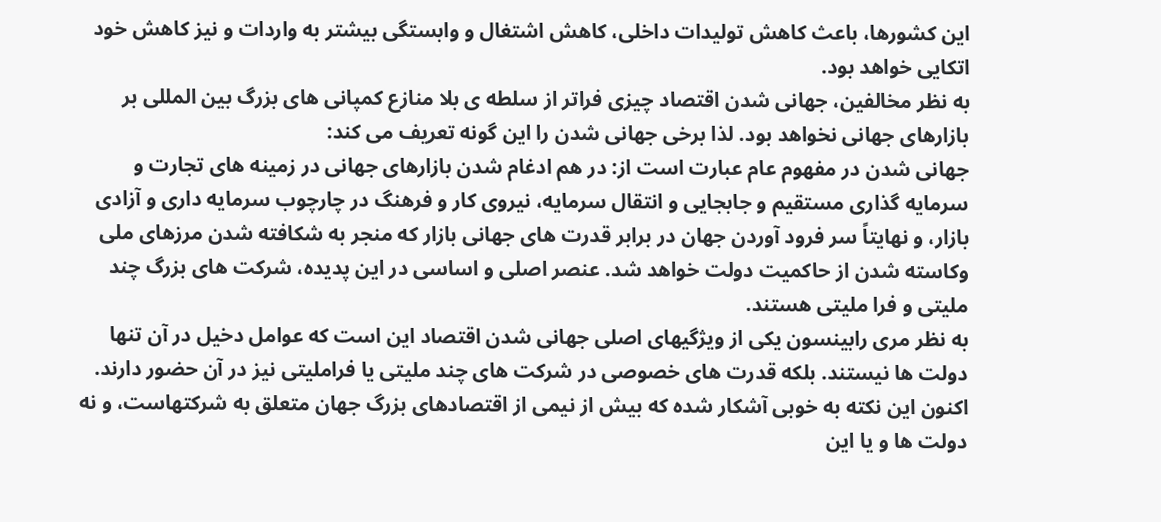این کشورها، باعث کاهش تولیدات داخلی، کاهش اشتغال و وابستگی بیشتر به واردات و نیز کاهش خود اتکایی خواهد بود.
به نظر مخالفین، جهانی شدن اقتصاد چیزی فراتر از سلطه ی بلا منازع کمپانی های بزرگ بین المللی بر بازارهای جهانی نخواهد بود. لذا برخی جهانی شدن را این گونه تعریف می کند:
جهانی شدن در مفهوم عام عبارت است از: در هم ادغام شدن بازارهای جهانی در زمینه های تجارت و سرمایه گذاری مستقیم و جابجایی و انتقال سرمایه، نیروی کار و فرهنگ در چارچوب سرمایه داری و آزادی بازار، و نهایتاً سر فرود آوردن جهان در برابر قدرت های جهانی بازار که منجر به شکافته شدن مرزهای ملی وکاسته شدن از حاکمیت دولت خواهد شد. عنصر اصلی و اساسی در این پدیده، شرکت های بزرگ چند ملیتی و فرا ملیتی هستند.
به نظر مری رابینسون یکی از ویژگیهای اصلی جهانی شدن اقتصاد این است که عوامل دخیل در آن تنها دولت ها نیستند. بلکه قدرت های خصوصی در شرکت های چند ملیتی یا فراملیتی نیز در آن حضور دارند.
اکنون این نکته به خوبی آشکار شده که بیش از نیمی از اقتصادهای بزرگ جهان متعلق به شرکتهاست، و نه دولت ها و یا این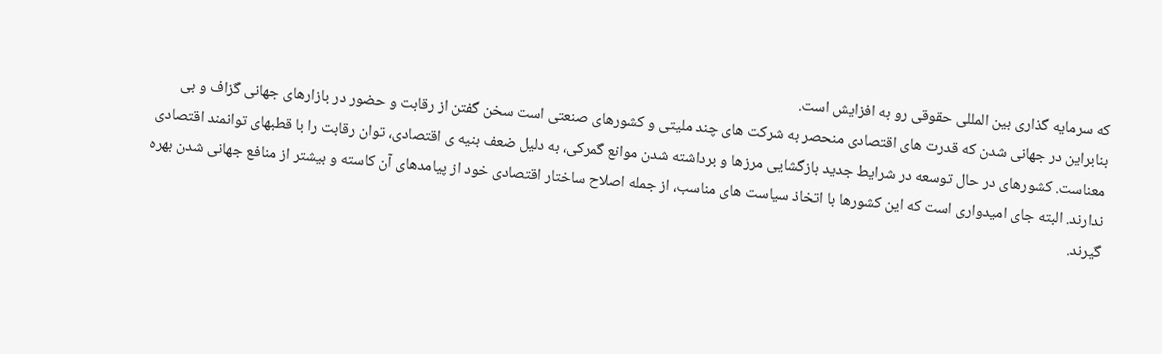که سرمایه گذاری بین المللی حقوقی رو به افزایش است.
بنابراین در جهانی شدن که قدرت های اقتصادی منحصر به شرکت های چند ملیتی و کشورهای صنعتی است سخن گفتن از رقابت و حضور در بازارهای جهانی گزاف و بی معناست. کشورهای در حال توسعه در شرایط جدید بازگشایی مرزها و برداشته شدن موانع گمرکی، به دلیل ضعف بنیه ی اقتصادی، توان رقابت را با قطبهای توانمند اقتصادی ندارند. البته جای امیدواری است که این کشورها با اتخاذ سیاست های مناسب، از جمله اصلاح ساختار اقتصادی خود از پیامدهای آن کاسته و بیشتر از منافع جهانی شدن بهره گیرند.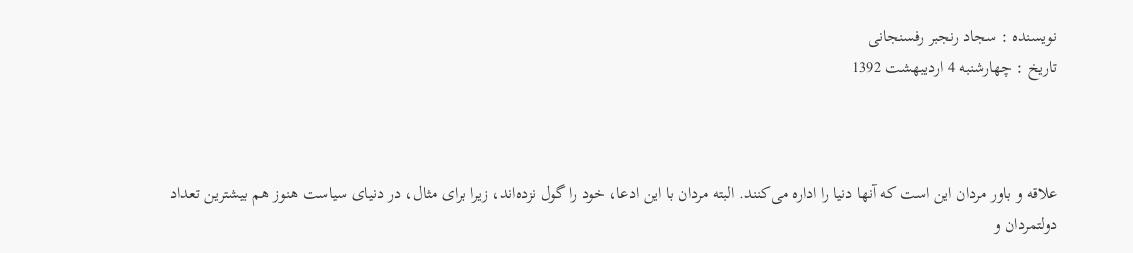نويسنده : سجاد رنجبر رفسنجانی
تاريخ : چهارشنبه 4 اردیبهشت 1392



علاقه و باور مردان این است که آنها دنیا را اداره می‌کنند. البته مردان با این ادعا، خود را گول نزده‌اند، زیرا برای مثال، در دنیای سیاست هنوز هم بیشترین تعداد دولتمردان و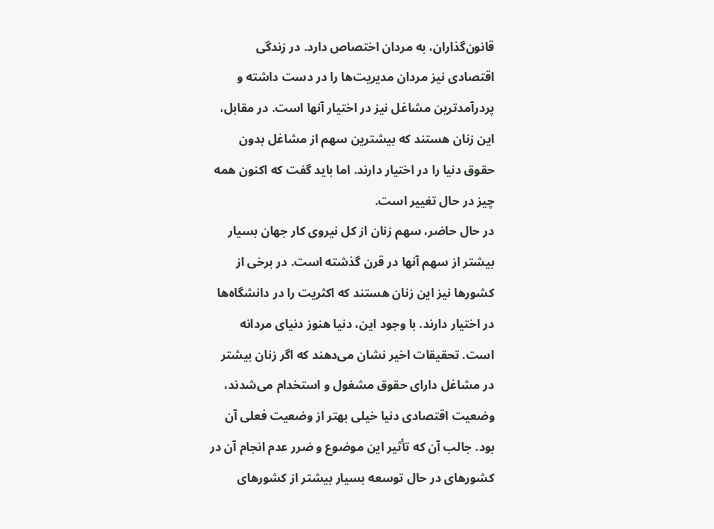قانون‌گذاران، به مردان اختصاص دارد. در زندگی اقتصادی نیز مردان مدیریت‌ها را در دست داشته و پردرآمد‌ترین مشاغل نیز در اختیار آنها است. در مقابل، این زنان هستند که بیشترین سهم از مشاغل بدون حقوق دنیا را در اختیار دارند. اما باید گفت که اکنون همه چیز در حال تغییر است.
در حال حاضر، سهم زنان از کل نیروی کار جهان بسیار بیشتر از سهم آنها در قرن گذشته است. در برخی از کشورها نیز این زنان هستند که اکثریت را در دانشگاه‌ها در اختیار دارند. با وجود این، دنیا هنوز دنیای مردانه است. تحقیقات اخیر نشان می‌دهند که اگر زنان بیشتر در مشاغل دارای حقوق مشغول و استخدام می‌شدند، وضعیت اقتصادی دنیا خیلی بهتر از وضعیت فعلی آن بود. جالب آن که تأثیر این موضوع و ضرر عدم انجام آن در کشورهای در حال توسعه بسیار بیشتر از کشورهای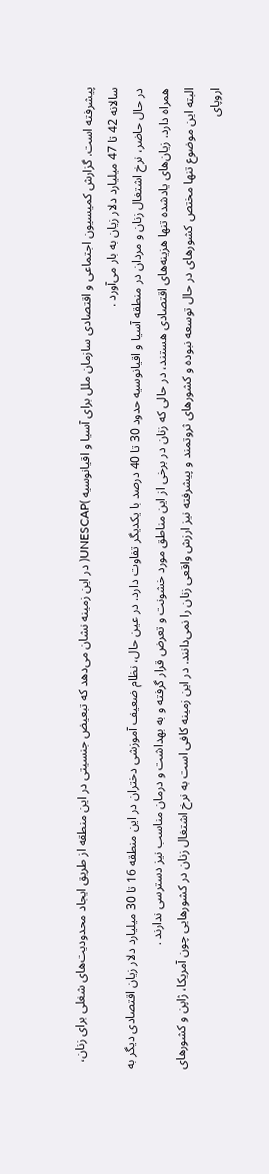پیشرفته است. گزارش کمیسیون اجتماعی و اقتصادی سازمان ملل برای آسیا و اقیانوسیه )UNESCAP( در این زمینه نشان می‌دهد که تبعیض جنسیتی در این منطقه از طریق ایجاد محدودیت‌های شغلی برای زنان، سالانه 42 تا 47 میلیارد دلار زیان به بار می‌آورد .
در حال حاضر، نرخ اشتغال زنان و مردان در منطقه آسیا و اقیانوسیه حدود 30 تا 40 درصد با یکدیگر تفاوت دارد. در عین حال، نظام ضعیف آموزشی دختران در این منطقه 16 تا 30 میلیارد دلار زیان اقتصادی دیگر به همراه دارد. زیان‌های یادشده تنها هزینه‌های اقتصادی هستند، در حالی که زنان در برخی از این مناطق مورد خشونت و تعرض قرار گرفته و به بهداشت و درمان مناسب نیز دسترسی ندارند .
البته این موضوع تنها مختص کشورهای در حال توسعه نبوده و کشورهای ثروتمند و پیشرفته نیز ارزش واقعی زنان را نمی‌دانند. در این زمینه کافی است به نرخ اشتغال زنان در کشورهایی چون آمریکا، ژاپن و کشورهای اروپای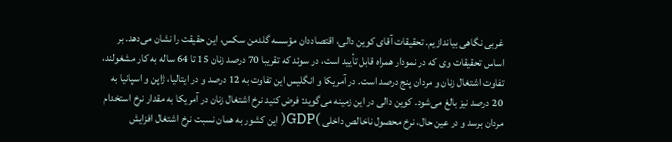غربی نگاهی بیاندازیم. تحقیقات آقای کوین دالی، اقتصاددان مؤسسه گلدمن سکس، این حقیقت را نشان می‌دهد. بر اساس تحقیقات وی که در نمودار همراه قابل تأیید است، در سوئد که تقریبا 70 درصد زنان 15 تا 64 ساله به کار مشغولند، تفاوت اشتغال زنان و مردان پنج درصد است. در آمریکا و انگلیس این تفاوت به 12 درصد و در ایتالیا، ژاپن و اسپانیا به 20 درصد نیز بالغ می‌شود. کوین دالی در این زمینه می‌گوید: فرض کنید نرخ اشتغال زنان در آمریکا به مقدار نرخ استخدام مردان برسد و در عین حال، نرخ محصول ناخالص داخلی )GDP( این کشور به همان نسبت نرخ اشتغال افزایش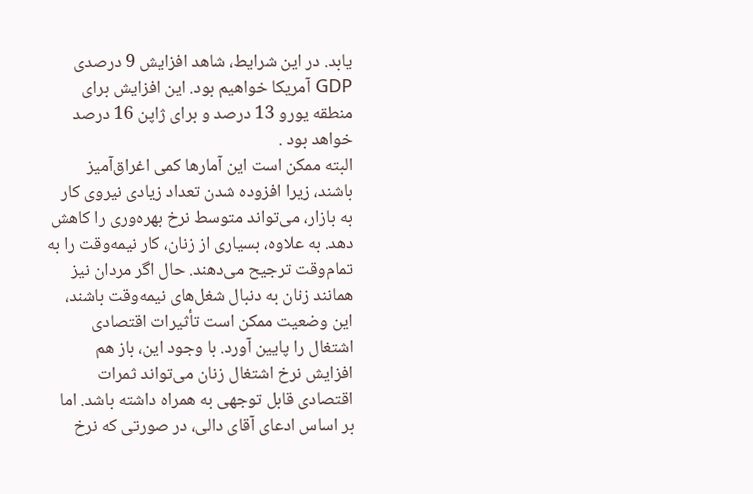یابد. در این شرایط، شاهد افزایش 9 درصدی GDP آمریکا خواهیم بود. این افزایش برای منطقه یورو 13 درصد و برای ژاپن 16 درصد خواهد بود .
البته ممکن است این آمار‌ها کمی اغراق‌آمیز باشند، زیرا افزوده شدن تعداد زیادی نیروی کار به بازار، می‌تواند متوسط نرخ بهره‌وری را کاهش دهد. به علاوه، بسیاری از زنان، کار نیمه‌وقت را به تمام‌وقت ترجیح می‌دهند. حال اگر مردان نیز همانند زنان به دنبال شغل‌های نیمه‌وقت باشند، این وضعیت ممکن است تأثیرات اقتصادی اشتغال را پایین آورد. با وجود این، باز هم افزایش نرخ اشتغال زنان می‌تواند ثمرات اقتصادی قابل توجهی به همراه داشته باشد. اما بر اساس ادعای آقای دالی، در صورتی که نرخ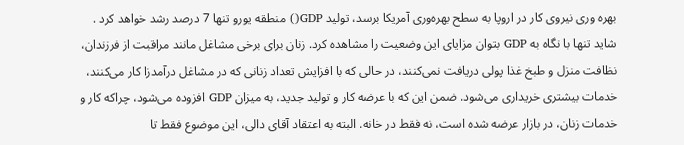بهره وری نیروی کار در اروپا به سطح بهره‌وری آمریکا برسد، تولید GDP() منطقه یورو تنها 7 درصد رشد خواهد کرد .
شاید تنها با نگاه به GDP بتوان مزایای این وضعیت را مشاهده کرد. زنان برای برخی مشاغل مانند مراقبت از فرزندان، نظافت منزل و طبخ غذا پولی دریافت نمی‌کنند، در حالی که با افزایش تعداد زنانی که در مشاغل درآمدزا کار می‌کنند، خدمات بیشتری خریداری می‌شود. ضمن این که با عرضه کار و تولید جدید، به میزان GDP افزوده می‌شود، چراکه کار و خدمات زنان، در بازار عرضه شده است، نه فقط در خانه. البته به اعتقاد آقای دالی، این موضوع فقط تا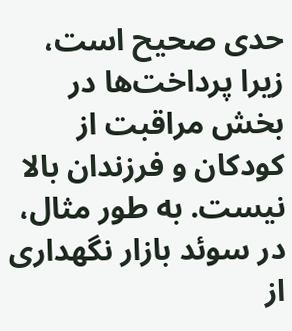حدی صحیح است، زیرا پرداخت‌ها در بخش مراقبت از کودکان و فرزندان بالا نیست. به طور مثال، در سوئد بازار نگهداری از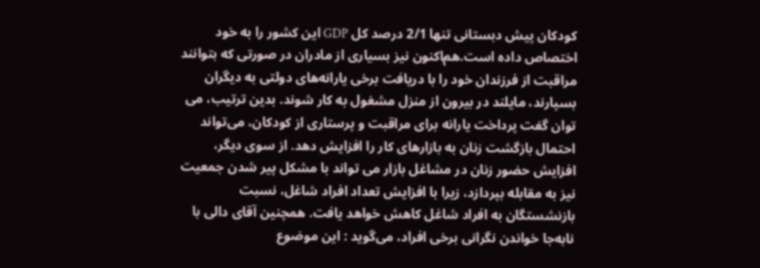کودکان پیش دبستانی تنها 2/1 درصد کل GDP این کشور را به خود اختصاص داده است.هم‌اکنون نیز بسیاری از مادران در صورتی که بتوانند مراقبت از فرزندان خود را با دریافت برخی یارانه‌های دولتی به دیگران بسپارند، مایلند در بیرون از منزل مشغول به کار شوند. بدین ترتیب، می توان گفت پرداخت یارانه برای مراقبت و پرستاری از کودکان، می‌تواند احتمال بازگشت زنان به بازارهای کار را افزایش دهد. از سوی دیگر، افزایش حضور زنان در مشاغل بازار می تواند با مشکل پیر شدن جمعیت نیز به مقابله بپردازد، زیرا با افزایش تعداد افراد شاغل، نسبت بازنشستگان به افراد شاغل کاهش خواهد یافت. همچنین آقای دالی با نابه‌جا خواندن نگرانی برخی افراد، می‌گوید : این موضوع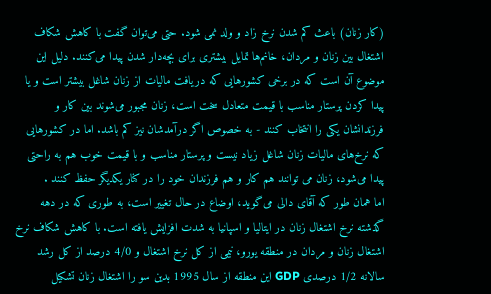(کار زنان) باعث کم شدن نرخ زاد و ولد نمی شود. حتی می‌توان گفت با کاهش شکاف اشتغال بین زنان و مردان، خانم‌ها تمایل بیشتری برای بچه‌دار شدن پیدا می‌کنند. دلیل این موضوع آن است که در برخی کشورهایی که دریافت مالیات از زنان شاغل بیشتر است و یا پیدا کردن پرستار مناسب با قیمت متعادل سخت است، زنان مجبور می‌شوند بین کار و فرزندانشان یکی را انتخاب کنند - به خصوص اگر درآمدشان نیز کم باشد. اما در کشورهایی که نرخ‌های مالیات زنان شاغل زیاد نیست و پرستار مناسب و با قیمت خوب هم به راحتی پیدا می‌شود، زنان می توانند هم کار و هم فرزندان خود را در کنار یکدیگر حفظ کنند .
اما همان طور که آقای دالی می‌گوید، اوضاع در حال تغییر است، به طوری که در دهه گذشته نرخ اشتغال زنان در ایتالیا و اسپانیا به شدت افزایش یافته است. با کاهش شکاف نرخ اشتغال زنان و مردان در منطقه یورو، نیمی از کل نرخ اشتغال و 4/0 درصد از کل رشد سالانه 1/2 درصدی GDP این منطقه از سال 1995 بدین سو را اشتغال زنان تشکیل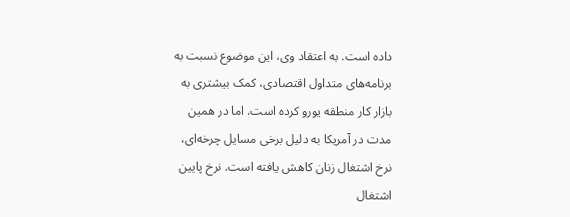داده است. به اعتقاد وی، این موضوع نسبت به برنامه‌های متداول اقتصادی، کمک بیشتری به بازار کار منطقه یورو کرده است. اما در همین مدت در آمریکا به دلیل برخی مسایل چرخه‌ای، نرخ اشتغال زنان کاهش یافته است. نرخ پایین اشتغال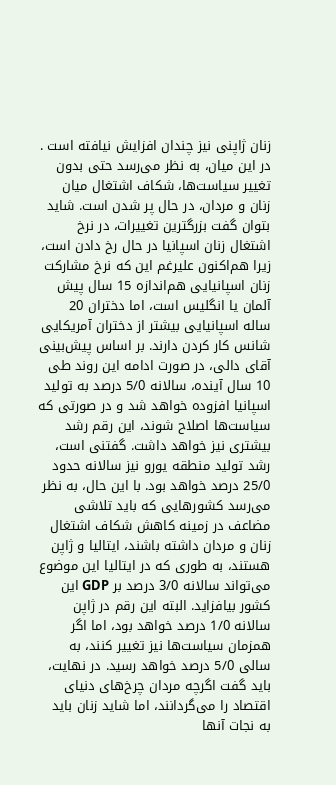زنان ژاپنی نیز چندان افزایش نیافته است .
در این میان، به نظر می‌رسد حتی بدون تغییر سیاست‌ها، شکاف اشتغال میان زنان و مردان، در حال پر شدن است. شاید بتوان گفت بزرگترین تغییرات، در نرخ اشتغال زنان اسپانیا در حال رخ دادن است، زیرا هم‌اکنون علیرغم این که نرخ مشارکت زنان اسپانیایی هم‌اندازه 15 سال پیش آلمان یا انگلیس است، اما دختران 20 ساله اسپانیایی بیشتر از دختران آمریکایی شانس کار کردن دارند. بر اساس پیش‌بینی آقای دالی، در صورت ادامه این روند طی 10 سال آینده، سالانه 5/0 درصد به تولید اسپانیا افزوده خواهد شد و در صورتی که سیاست‌ها اصلاح شوند، این رقم رشد بیشتری نیز خواهد داشت. گفتنی است، رشد تولید منطقه یورو نیز سالانه حدود 25/0 درصد خواهد بود. با این حال، به نظر می‌رسد کشورهایی که باید تلاشی مضاعف در زمینه کاهش شکاف اشتغال زنان و مردان داشته باشند، ایتالیا و ژاپن هستند، به طوری که در ایتالیا این موضوع می‌تواند سالانه 3/0 درصد بر GDP این کشور بیافزاید. البته این رقم در ژاپن سالانه 1/0 درصد خواهد بود، اما اگر همزمان سیاست‌ها نیز تغییر کنند، به سالی 5/0 درصد خواهد رسید. در نهایت، باید گفت اگرچه مردان چرخ‌های دنیای اقتصاد را می‌گردانند، اما شاید زنان باید به نجات آنها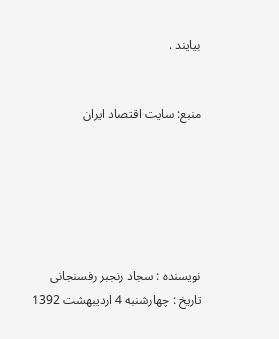بیایند .


منبع: سایت اقتصاد ایران






نويسنده : سجاد رنجبر رفسنجانی
تاريخ : چهارشنبه 4 اردیبهشت 1392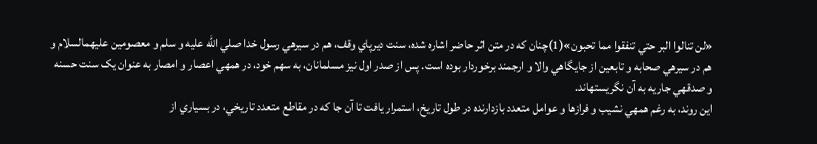«لن تنالوا البر حتي تنفقوا مما تحبون»(1)چنان که در متن اثر حاضر اشاره شده، سنت ديرپاي وقف، هم در سيرهي رسول خدا صلي الله عليه و سلم و معصومين عليهمالسلام و هم در سيرهي صحابه و تابعين از جايگاهي والا و ارجمند برخوردار بوده است. پس از صدر اول نيز مسلمانان، به سهم خود، در همهي اعصار و امصار به عنوان يک سنت حسنه و صدقهي جاريه به آن نگريستهاند.
اين روند، به رغم همهي نشيب و فرازها و عوامل متعدد بازدارنده در طول تاريخ، استمرار يافت تا آن جا که در مقاطع متعدد تاريخي، در بسياري از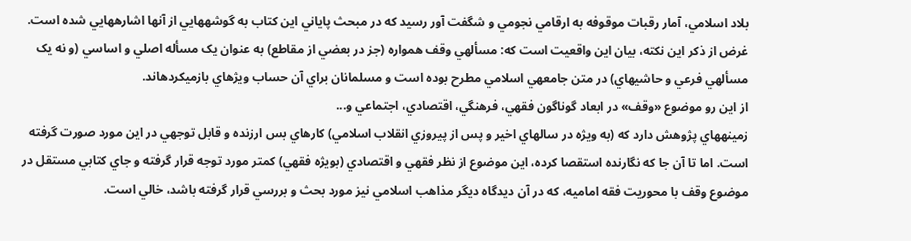بلاد اسلامي، آمار رقبات موقوفه به ارقامي نجومي و شگفت آور رسيد که در مبحث پاياني اين کتاب به گوشههايي از آنها اشارههايي شده است.
غرض از ذکر اين نکته، بيان اين واقعيت است که: مسألهي وقف همواره (جز در بعضي از مقاطع) به عنوان يک مسأله اصلي و اساسي (و نه يک مسألهي فرعي و حاشيهاي) در متن جامعهي اسلامي مطرح بوده است و مسلمانان براي آن حساب ويژهاي بازميکردهاند.
از اين رو موضوع «وقف» در ابعاد گوناگون فقهي، فرهنگي، اقتصادي، اجتماعي و...
زمينههاي پژوهش دارد که (به ويژه در سالهاي اخير و پس از پيروزي انقلاب اسلامي) کارهاي بس ارزنده و قابل توجهي در اين مورد صورت گرفته است. اما تا آن جا که نگارنده استقصا کرده، اين موضوع از نظر فقهي و اقتصادي (بويژه فقهي) کمتر مورد توجه قرار گرفته و جاي کتابي مستقل در موضوع وقف با محوريت فقه اماميه، که در آن ديدگاه ديگر مذاهب اسلامي نيز مورد بحث و بررسي قرار گرفته باشد، خالي است.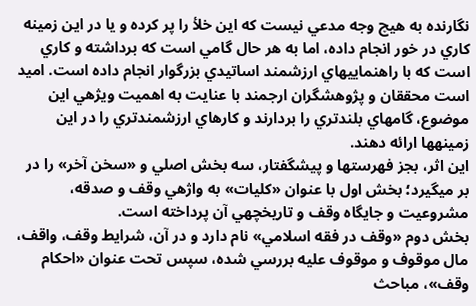نگارنده به هيچ وجه مدعي نيست که اين خلأ را پر کرده و يا در اين زمينه کاري در خور انجام داده، اما به هر حال گامي است که برداشته و کاري است که با راهنماييهاي ارزشمند اساتيدي بزرگوار انجام داده است. اميد است محققان و پژوهشگران ارجمند با عنايت به اهميت ويژهي اين موضوع، گامهاي بلندتري را بردارند و کارهاي ارزشمندتري را در اين زمينهها ارائه دهند.
اين اثر، بجز فهرستها و پيشگفتار، سه بخش اصلي و «سخن آخر» را در بر ميگيرد؛ بخش اول با عنوان «کليات» به واژهي وقف و صدقه، مشروعيت و جايگاه وقف و تاريخچهي آن پرداخته است.
بخش دوم «وقف در فقه اسلامي» نام دارد و در آن، شرايط وقف، واقف، مال موقوف و موقوف عليه بررسي شده، سپس تحت عنوان «احکام وقف»، مباحث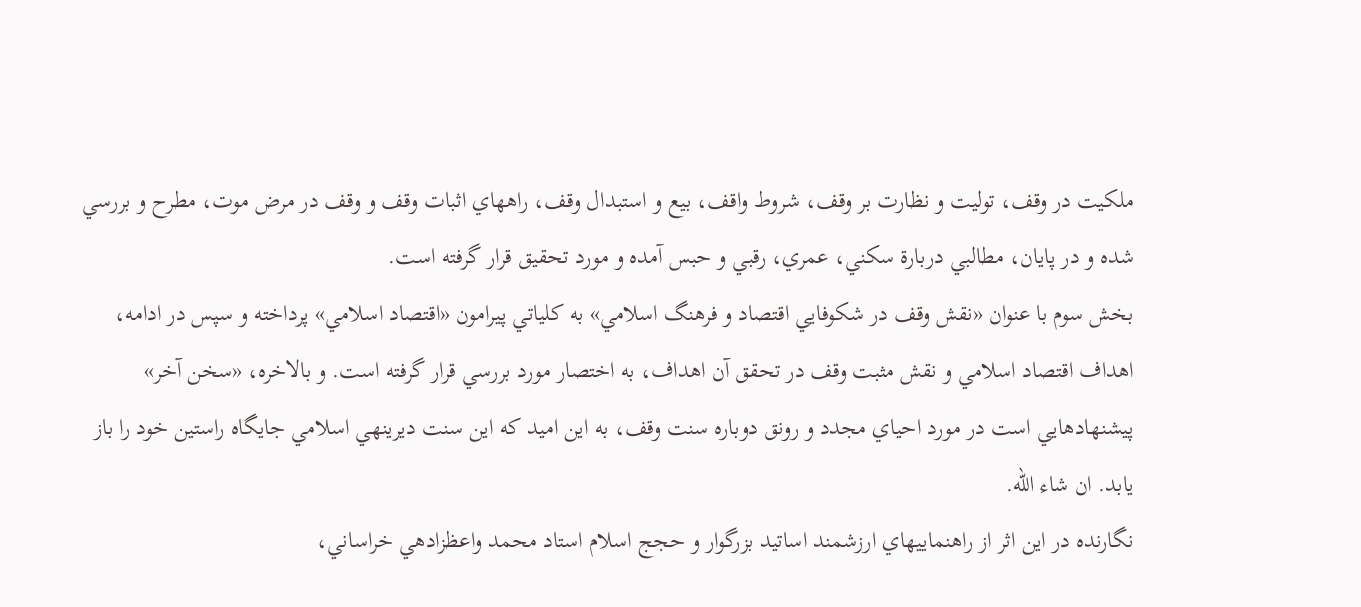ملکيت در وقف، توليت و نظارت بر وقف، شروط واقف، بيع و استبدال وقف، راههاي اثبات وقف و وقف در مرض موت، مطرح و بررسي شده و در پايان، مطالبي دربارة سکني، عمري، رقبي و حبس آمده و مورد تحقيق قرار گرفته است.
بخش سوم با عنوان «نقش وقف در شکوفايي اقتصاد و فرهنگ اسلامي» به کلياتي پيرامون «اقتصاد اسلامي» پرداخته و سپس در ادامه، اهداف اقتصاد اسلامي و نقش مثبت وقف در تحقق آن اهداف، به اختصار مورد بررسي قرار گرفته است. و بالاخره، «سخن آخر» پيشنهادهايي است در مورد احياي مجدد و رونق دوباره سنت وقف، به اين اميد که اين سنت ديرينهي اسلامي جايگاه راستين خود را باز يابد. ان شاء الله.
نگارنده در اين اثر از راهنماييهاي ارزشمند اساتيد بزرگوار و حجج اسلام استاد محمد واعظزادهي خراساني،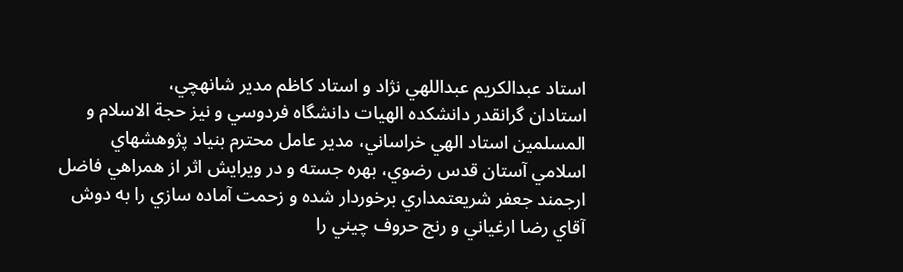استاد عبدالکريم عبداللهي نژاد و استاد کاظم مدير شانهچي،
استادان گرانقدر دانشکده الهيات دانشگاه فردوسي و نيز حجة الاسلام و المسلمين استاد الهي خراساني، مدير عامل محترم بنياد پژوهشهاي اسلامي آستان قدس رضوي، بهره جسته و در ويرايش اثر از همراهي فاضل ارجمند جعفر شريعتمداري برخوردار شده و زحمت آماده سازي را به دوش آقاي رضا ارغياني و رنج حروف چيني را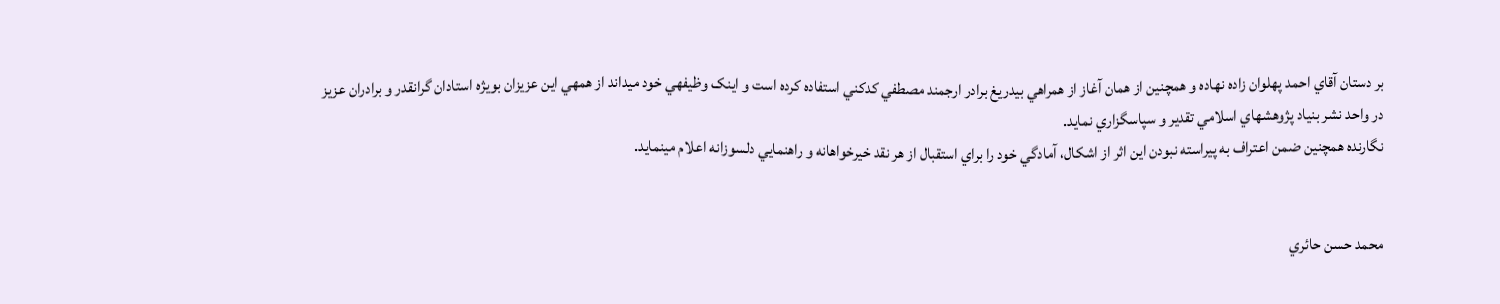بر دستان آقاي احمد پهلوان زاده نهاده و همچنين از همان آغاز از همراهي بيدريغ برادر ارجمند مصطفي کدکني استفاده کرده است و اينک وظيفهي خود ميداند از همهي اين عزيزان بويژه استادان گرانقدر و برادران عزيز در واحد نشر بنياد پژوهشهاي اسلامي تقدير و سپاسگزاري نمايد.
نگارنده همچنين ضمن اعتراف به پيراسته نبودن اين اثر از اشکال، آمادگي خود را براي استقبال از هر نقد خيرخواهانه و راهنمايي دلسوزانه اعلام مينمايد.


محمد حسن حائري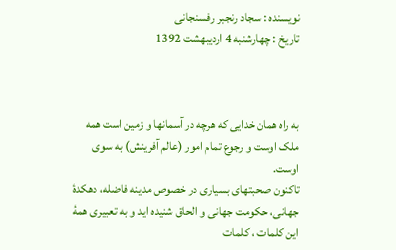نويسنده : سجاد رنجبر رفسنجانی
تاريخ : چهارشنبه 4 اردیبهشت 1392



به راه همان خدایی که هرچه در آسمانها و زمین است همه ملک اوست و رجوع تمام امور (عالم آفرینش) به سوی اوست.
تاکنون صحبتهای بسیاری در خصوص مدینه فاضله، دهکدۀ جهانی، حکومت جهانی و الحاق شنیده اید و به تعبیری همۀ این کلمات ، کلمات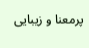پرمعنا و زیبایی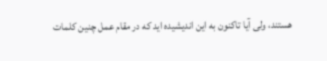هستند، ولی آیا تاکنون به این اندیشیده اید که در مقام عمل چنین کلمات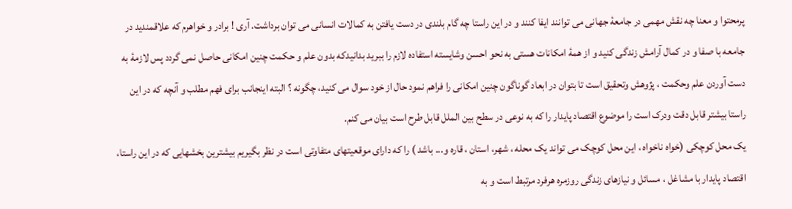پرمحتوا و معنا چه نقش مهمی در جامعۀ جهانی می توانند ایفا کنند و در این راستا چه گام بلندی در دست یافتن به کمالات انسانی می توان برداشت. آری ! برادر و خواهرم که علاقمندید در جامعه با صفا و در کمال آرامش زندگی کنید و از همۀ امکانات هستی به نحو احسن وشایسته استفاده لازم را ببرید بدانیدکه بدون علم و حکمت چنین امکانی حاصل نمی گردد پس لازمۀ به دست آوردن علم وحکمت ، پژوهش وتحقیق است تا بتوان در ابعاد گوناگون چنین امکانی را فراهم نمود حال از خود سوال می کنید، چگونه ؟ البته اینجانب برای فهم مطلب و آنچه که در این راستا بیشتر قابل دقت ودرک است را موضوع اقتصاد پایدار را که به نوعی در سطح بین الملل قابل طرح است بیان می کنم.
یک محل کوچکی (خواه ناخواه ، این محل کوچک می تواند یک محله ، شهر، استان ، قاره و... باشد ) را که دارای موقعیتهای متفاوتی است در نظر بگیریم بیشترین بخشهایی که در این راستا، اقتصاد پایدار با مشاغل ، مسائل و نیازهای زندگی روزمره هرفرد مرتبط است و به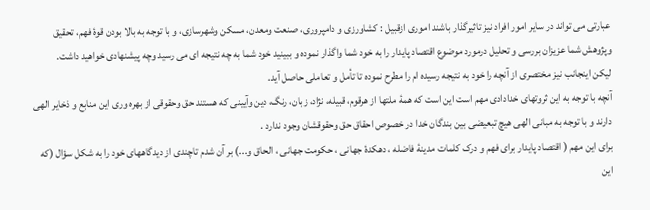عبارتی می تواند در سایر امور افراد نیز تاثیرگذار باشند اموری ازقبیل : کشاورزی و دامپروری، صنعت ومعدن، مسکن وشهرسازی، و با توجه به بالا بودن قوۀ فهم، تحقیق وپژوهش شما عزیزان بررسی و تحلیل درمورد موضوع اقتصاد پایدار را به خود شما واگذار نموده و ببینید خود شما به چه نتیجه ای می رسید وچه پیشنهادی خواهید داشت.
لیکن اینجانب نیز مختصری از آنچه را خود به نتیجه رسیده ام را مطرح نموده تا تأمل و تعاملی حاصل آید.
آنچه با توجه به این ثروتهای خدادادی مهم است این است که همۀ ملتها از هرقوم، قبیله، نژاد، زبان، رنگ، دین وآیینی که هستند حق وحقوقی از بهره وری این منابع و ذخایر الهی دارند و با توجه به مبانی الهی هیچ تبعیضی بین بندگان خدا در خصوص احقاق حق وحقوقشان وجود ندارد .
برای این مهم ( اقتصاد پایدار برای فهم و درک کلمات مدینۀ فاضله ، دهکدۀ جهانی ، حکومت جهانی ، الحاق و...) بر آن شدم تاچندی از دیدگاههای خود را به شکل سؤال (که این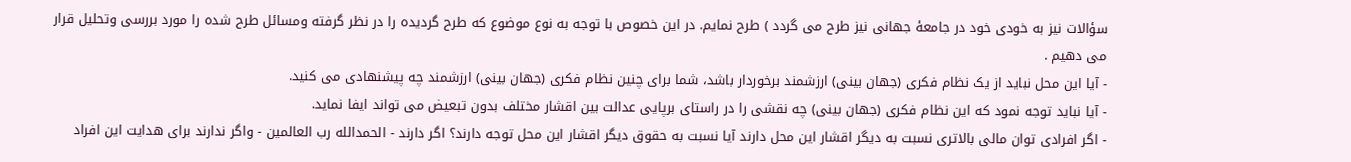سؤالات نیز به خودی خود در جامعۀ جهانی نیز طرح می گردد ) طرح نمایم. در این خصوص با توجه به نوع موضوع که طرح گردیده را در نظر گرفته ومسائل طرح شده را مورد بررسی وتحلیل قرار می دهیم .
- آیا این محل نباید از یک نظام فکری (جهان بینی) ارزشمند برخوردار باشد، شما برای چنین نظام فکری (جهان بینی) ارزشمند چه پیشنهادی می کنید.
- آیا نباید توجه نمود که این نظام فکری (جهان بینی) چه نقشی را در راستای برپایی عدالت بین اقشار مختلف بدون تبعیض می تواند ایفا نماید.
- اگر افرادی توان مالی بالاتری نسبت به دیگر اقشار این محل دارند آیا نسبت به حقوق دیگر اقشار این محل توجه دارند؟ اگر دارند - الحمدالله رب العالمین - واگر ندارند برای هدایت این افراد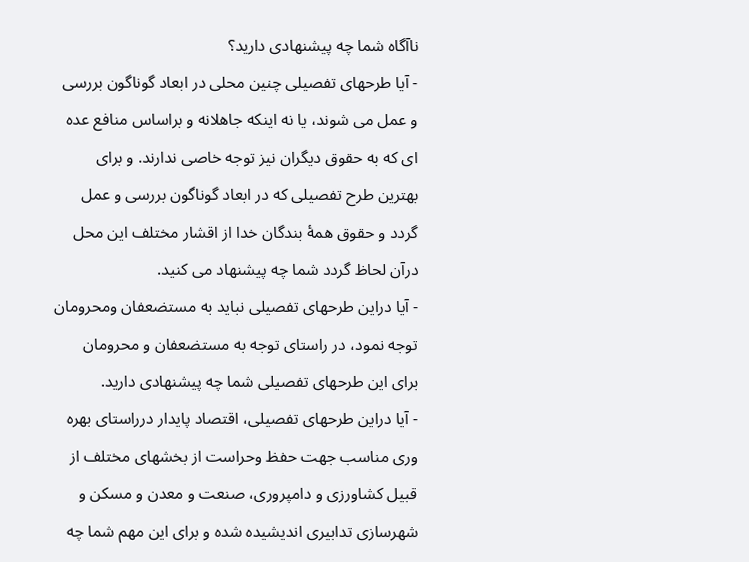ناآگاه شما چه پیشنهادی دارید؟
- آیا طرحهای تفصیلی چنین محلی در ابعاد گوناگون بررسی و عمل می شوند، یا نه اینکه جاهلانه و براساس منافع عده ای که به حقوق دیگران نیز توجه خاصی ندارند. و برای بهترین طرح تفصیلی که در ابعاد گوناگون بررسی و عمل گردد و حقوق همۀ بندگان خدا از اقشار مختلف این محل درآن لحاظ گردد شما چه پیشنهاد می کنید.
- آیا دراین طرحهای تفصیلی نباید به مستضعفان ومحرومان توجه نمود، در راستای توجه به مستضعفان و محرومان برای این طرحهای تفصیلی شما چه پیشنهادی دارید.
- آیا دراین طرحهای تفصیلی، اقتصاد پایدار درراستای بهره وری مناسب جهت حفظ وحراست از بخشهای مختلف از قبیل کشاورزی و دامپروری، صنعت و معدن و مسکن و شهرسازی تدابیری اندیشیده شده و برای این مهم شما چه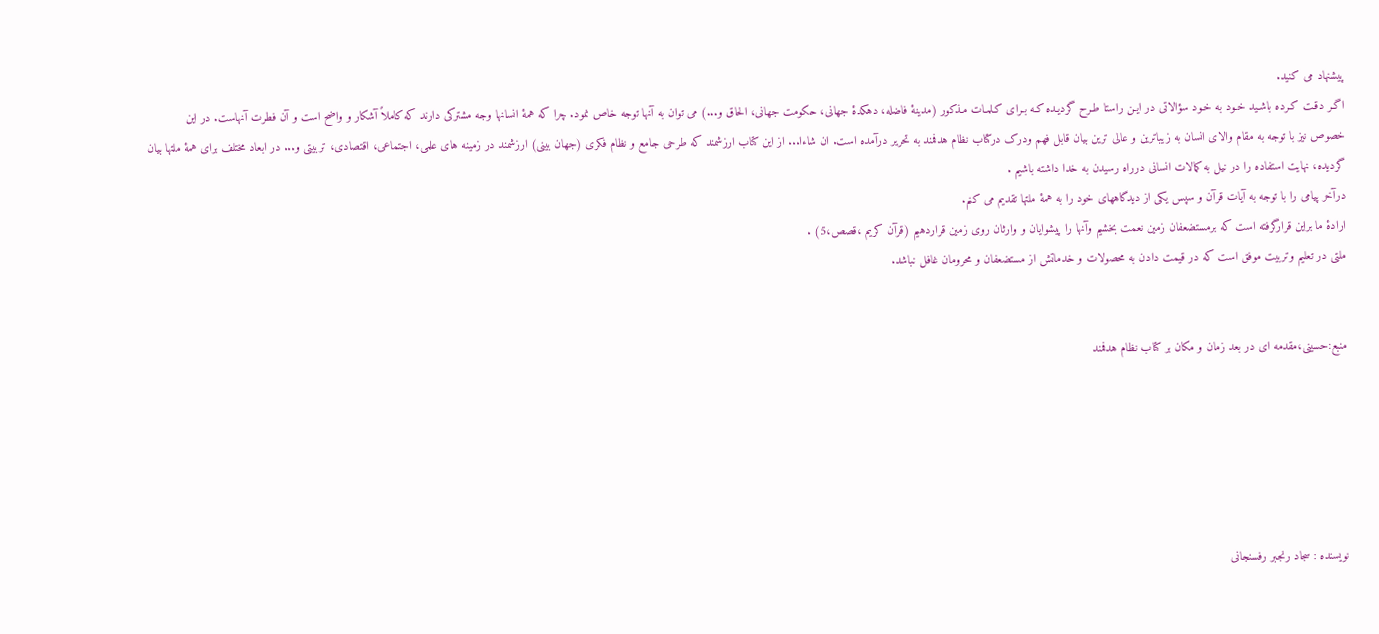پیشنهاد می کنید.
اگـر دقـت کـرده باشـید خـود به خـود سؤالاتی در ایـن راستا طـرح گردیـده کـه بـرای کـلمـات مـذکور (مدینۀ فاضله، دهکدۀ جهانی، حکومت جهانی، الحاق و...) می توان به آنها توجه خاص نمود. چرا که همۀ انسانها وجه مشترکی دارند که کاملاً آشکار و واضح است و آن فطرت آنهاست. در این خصوص نیز با توجه به مقام والای انسان به زیباترین و عالی ترین بیان قابل فهم ودرک درکتاب نظام هدفمند به تحریر درآمده است. ان شاءا... از این کتاب ارزشمند که طرحی جامع و نظام فکری (جهان بینی) ارزشمند در زمینه های علمی، اجتماعی، اقتصادی، تربیتی و... در ابعاد مختلف برای همۀ ملتها بیان گردیده، نهایت استفاده را در نیل به کمالات انسانی درراه رسیدن به خدا داشته باشیم .
درآخر پیامی را با توجه به آیات قرآن و سپس یکی از دیدگاههای خود را به همۀ ملتها تقدیم می کنم.
ارادۀ ما براین قرارگرفته است که برمستضعفان زمین نعمت بخشیم وآنها را پیشوایان و وارثان روی زمین قراردهیم (قرآن کریم ،قصص،5) .
ملتی در تعلیم وتربیت موفق است که در قیمت دادن به محصولات و خدماتش از مستضعفان و محرومان غافل نباشد.


منبع:حسینی،مقدمه ای در بعد زمان و مكان بر كتاب نظام هدفمند






نويسنده : سجاد رنجبر رفسنجانی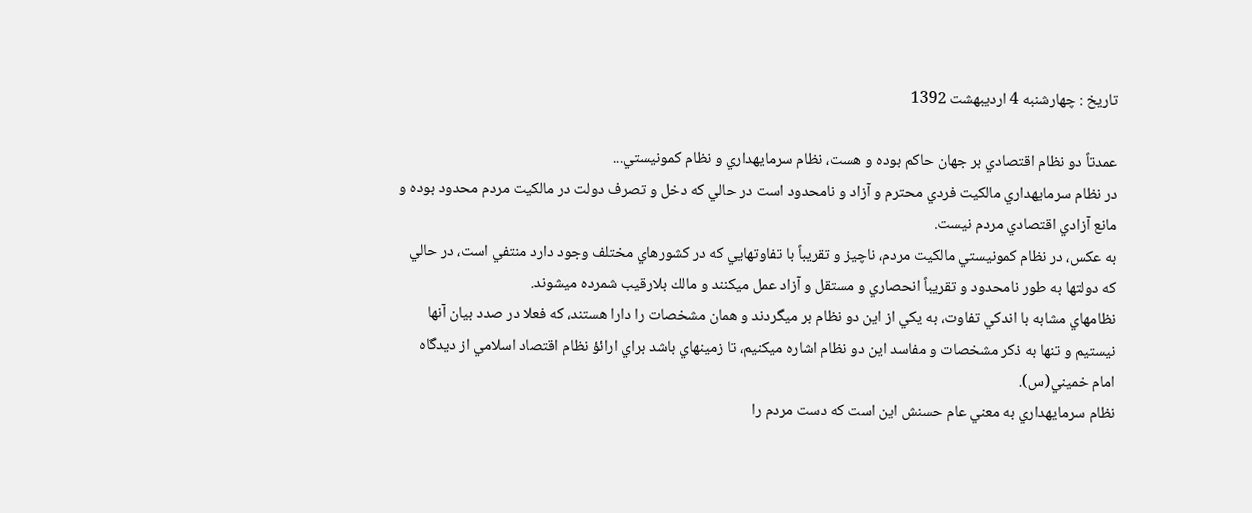تاريخ : چهارشنبه 4 اردیبهشت 1392

عمدتاً دو نظام اقتصادي بر جهان حاكم بوده و هست، نظام سرمايهداري و نظام كمونيستي...
در نظام سرمايهداري مالكيت فردي محترم و آزاد و نامحدود است در حالي كه دخل و تصرف دولت در مالكيت مردم محدود بوده و مانع آزادي اقتصادي مردم نيست.
به عكس، در نظام كمونيستي مالكيت مردم، ناچيز و تقريباً با تفاوتهايي كه در كشورهاي مختلف وجود دارد منتفي است، در حالي كه دولتها به طور نامحدود و تقريباً انحصاري و مستقل و آزاد عمل ميكنند و مالك بلارقيب شمرده ميشوند.
نظامهاي مشابه با اندكي تفاوت، به يكي از اين دو نظام بر ميگردند و همان مشخصات را دارا هستند، كه فعلا در صدد بيان آنها نيستيم و تنها به ذكر مشخصات و مفاسد اين دو نظام اشاره ميكنيم، تا زمينهاي باشد براي ارائؤ نظام اقتصاد اسلامي از ديدگاه امام خميني(س).
نظام سرمايهداري به معني عام حسنش اين است كه دست مردم را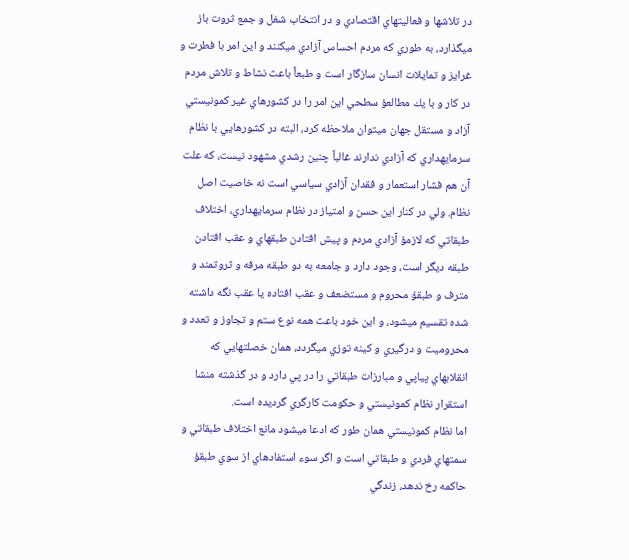در تلاشها و فعاليتهاي اقتصادي و در انتخاب شغل و جمع ثروت باز ميگذارد، به طوري كه مردم احساس آزادي ميكنند و اين امر با فطرت و غرايز و تمايلات انسان سازگار است و طبعاً باعث نشاط و تلاش مردم در كار و با يك مطالعؤ سطحي اين امر را در كشورهاي غير كمونيستي آزاد و مستقل جهان ميتوان ملاحظه كرد، البته در كشورهايي با نظام سرمايهداري كه آزادي ندارند غالباً چنين رشدي مشهود نيست، كه علت آن هم فشار استعمار و فقدان آزادي سياسي است نه خاصيت اصل نظام. ولي در كنار اين حسن و امتياز در نظام سرمايهداري، اختلاف طبقاتي كه لازمؤ آزادي مردم و پيش افتادن طبقهاي و عقب افتادن طبقه ديگر است، وجود دارد و جامعه به دو طبقه مرفه و ثروتمند و مترف و طبقؤ محروم و مستضعف و عقب افتاده يا عقب نگه داشته شده تقسيم ميشود، و اين خود باعث همه نوع ستم و تجاوز و تعدد و محروميت و درگيري و كينه توزي ميگردد، همان خصلتهايي كه انقلابهاي پياپي و مبارزات طبقاتي را در پي دارد و در گذشته منشا استقرار نظام كمونيستي و حكومت كارگري گرديده است.
اما نظام كمونيستي همان طور كه ادعا ميشود مانع اختلاف طبقاتي و سمتهاي فردي و طبقاتي است و اگر سوء استفادهاي از سوي طبقؤ حاكمه رخ ندهد، زندگي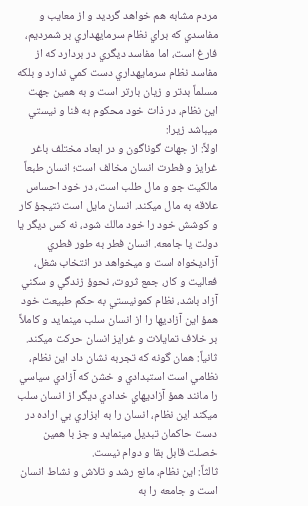مردم مشابه هم خواهد گرديد و از معايب و مفاسدي كه براي نظام سرمايهداري بر شمرديم، فارغ است، اما مفاسد ديگري در بردارد كه از مفاسد نظام سرمايهداري دست كمي ندارد و بلكه مسلماً بدتر و زيان بارتر است و به همين جهت اين نظام، در ذات خود محكوم به فنا و نيستي ميباشد زيرا:
اولاً: از جهات گوناگون و در ابعاد مختلف باغر غرايز و فطرت انسان مخالف است؛ انسان طبعاً مالكيت جو و مال طلب است، در خود احساس علاقه به مال ميكند. انسان مايل است نتيجؤ كار و كوشش خود را خود مالك شود، نه كس ديگر يا دولت يا جامعه. انسان فطر به طور فطري آزاديخواه است و ميخواهد در انتخاب شغل، فعاليت و كار، جمع ثروت، نحوؤ زندگي و سكني آزاد باشد، نظام كمونيستي به حكم طبيعت خود همؤ اين آزاديها را از انسان سلب مينمايد و كاملاً بر خلاف تمايلات و غرايز انسان حركت ميكند.
ثانياً: همان گونه كه تجربه نشان داد اين نظام، نظامي است استبدادي و خشن كه آزادي سياسي را مانند همؤ آزاديهاي خدادي ديگر از انسان سلب ميكند اين نظام، انسان را به ابزاري بي اراده در دست حاكمان تبديل مينمايد و جز با همين خصلت قابل بقا و دوام نيست.
ثالثاً: اين نظام، مانع رشد و تلاش و نشاط انسان است و جامعه را به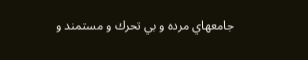جامعهاي مرده و بي تحرك و مستمند و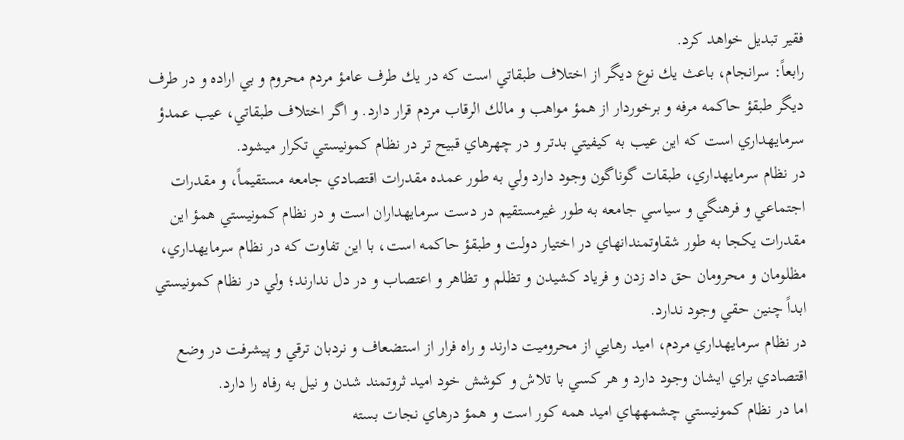فقير تبديل خواهد كرد.
رابعاً: سرانجام، باعث يك نوع ديگر از اختلاف طبقاتي است كه در يك طرف عامؤ مردم محروم و بي اراده و در طرف ديگر طبقؤ حاكمه مرفه و برخوردار از همؤ مواهب و مالك الرقاب مردم قرار دارد. و اگر اختلاف طبقاتي، عيب عمدؤ سرمايهداري است كه اين عيب به كيفيتي بدتر و در چهرهاي قبيح تر در نظام كمونيستي تكرار ميشود.
در نظام سرمايهداري، طبقات گوناگون وجود دارد ولي به طور عمده مقدرات اقتصادي جامعه مستقيماً، و مقدرات اجتماعي و فرهنگي و سياسي جامعه به طور غيرمستقيم در دست سرمايهداران است و در نظام كمونيستي همؤ اين مقدرات يكجا به طور شقاوتمندانهاي در اختيار دولت و طبقؤ حاكمه است، با اين تفاوت كه در نظام سرمايهداري، مظلومان و محرومان حق داد زدن و فرياد كشيدن و تظلم و تظاهر و اعتصاب و در دل ندارند؛ ولي در نظام كمونيستي ابداً چنين حقي وجود ندارد.
در نظام سرمايهداري مردم، اميد رهايي از محروميت دارند و راه فرار از استضعاف و نردبان ترقي و پيشرفت در وضع اقتصادي براي ايشان وجود دارد و هر كسي با تلاش و كوشش خود اميد ثروتمند شدن و نيل به رفاه را دارد.
اما در نظام كمونيستي چشمههاي اميد همه كور است و همؤ درهاي نجات بسته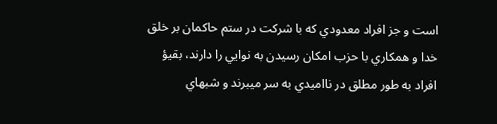است و جز افراد معدودي كه با شركت در ستم حاكمان بر خلق خدا و همكاري با حزب امكان رسيدن به نوايي را دارند، بقيؤ افراد به طور مطلق در نااميدي به سر ميبرند و شبهاي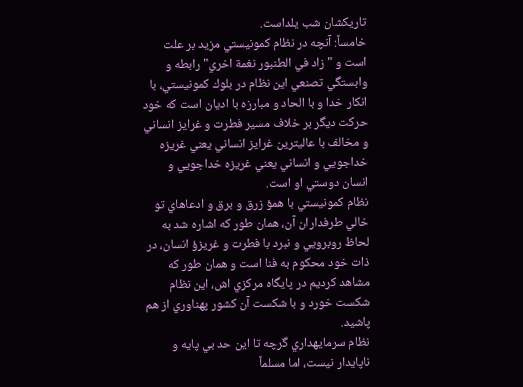تاريكشان شب يلداست.
خامساً: آنچه در نظام كمونيستي مزيد بر علت است و "زاد في الطنبور نغمة اخري" رابطه و وابستگي تصنعي اين نظام در بلوك كمونيستي، با انكار خدا و با الحاد و مبارزه با اديان است كه خود حركت ديگر بر خلاف مسير فطرت و غرايز انساني و مخالف با عاليترين غرايز انساني يعني غريزه خداجويي و انساني يعني غريزه خداجويي و انسان دوستي او است.
نظام كمونيستي با همؤ زرق و برق و ادعاهاي تو خالي طرفداران آن، همان طور كه اشاره شد به لحاظ روبرويي و نبرد با فطرت و غريزؤ انسان، در ذات خود محكوم به فنا است و همان طور كه مشاهد كرديم در پايگاه مركزي اش، اين نظام شكست خورد و با شكست آن كشور پهناوري از هم پاشيد.
نظام سرمايهداري گرچه تا اين حد بي پايه و ناپايدار نيست، اما مسلماً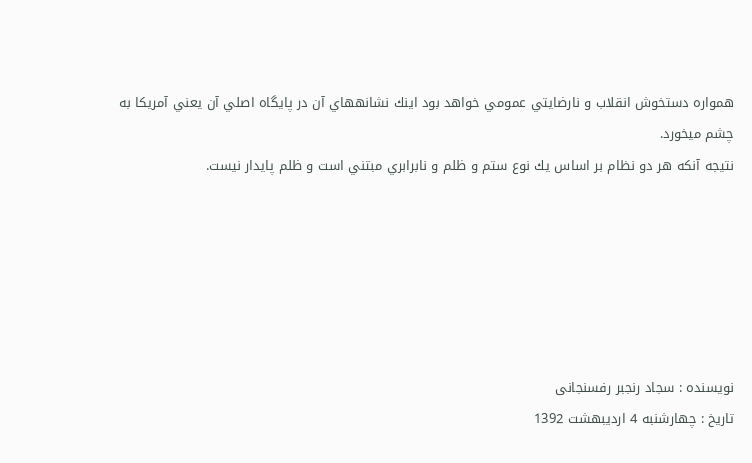همواره دستخوش انقلاب و نارضايتي عمومي خواهد بود اينك نشانههاي آن در پايگاه اصلي آن يعني آمريكا به چشم ميخورد.
نتيجه آنكه هر دو نظام بر اساس يك نوع ستم و ظلم و نابرابري مبتني است و ظلم پايدار نيست.






نويسنده : سجاد رنجبر رفسنجانی
تاريخ : چهارشنبه 4 اردیبهشت 1392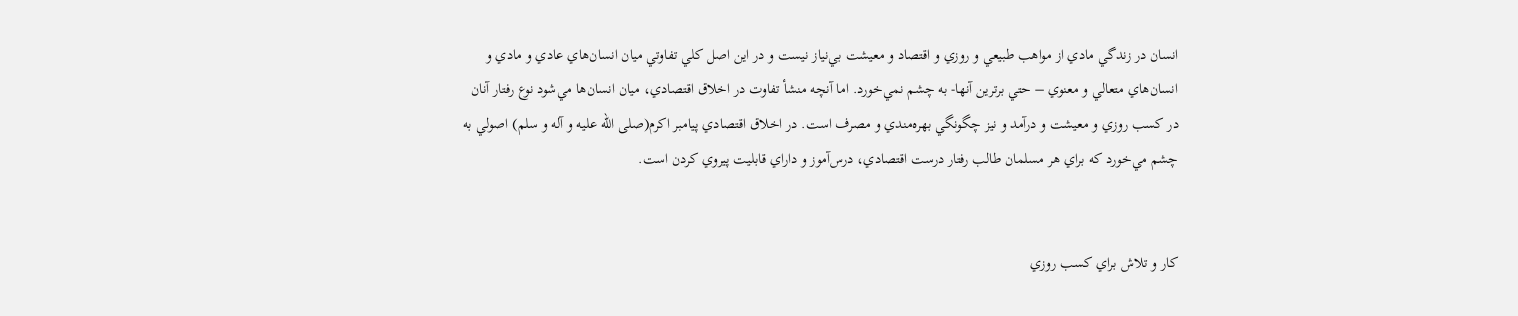انسان در زندگي مادي از مواهب طبيعي و روزي و اقتصاد و معيشت بي‌نياز نيست و در اين اصل كلي تفاوتي ميان انسان‌هاي عادي و مادي و انسان‌هاي متعالي و معنوي – حتي برترين آنها- به چشم نمي‌خورد. اما آنچه منشأ تفاوت در اخلاق اقتصادي، ميان انسان‌ها مي‌شود نوع رفتار آنان در كسب روزي و معيشت و درآمد و نيز چگونگي بهره‌مندي و مصرف است. در اخلاق اقتصادي پيامبر اكرم(صلی الله علیه و آله و سلم) اصولي به چشم مي‌خورد كه براي هر مسلمان طالب رفتار درست اقتصادي، درس‌آموز و داراي قابليت پيروي كردن است.


كار و تلاش براي كسب روزي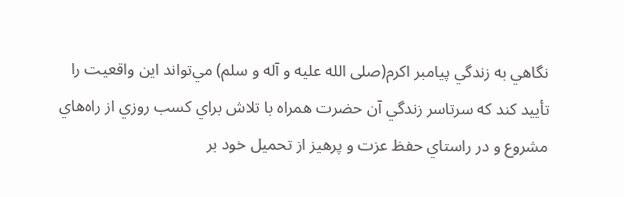نگاهي به زندگي پيامبر اكرم(صلی الله علیه و آله و سلم) مي‌تواند اين واقعيت را تأييد كند كه سرتاسر زندگي آن حضرت همراه با تلاش براي كسب روزي از راه‌هاي مشروع و در راستاي حفظ عزت و پرهيز از تحميل خود بر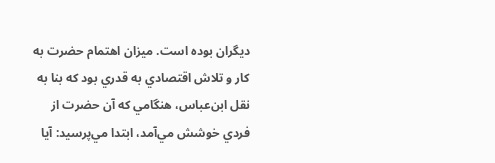ديگران بوده است. ميزان اهتمام حضرت به كار و تلاش اقتصادي به قدري بود كه بنا به نقل ابن‌عباس، هنگامي كه آن حضرت از فردي خوشش مي‌آمد، ابتدا مي‌پرسيد: آيا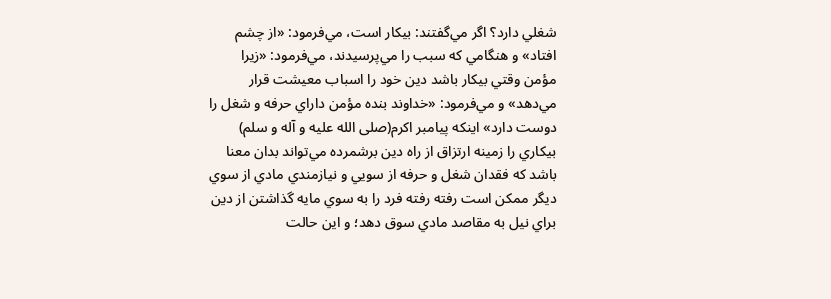شغلي دارد؟ اگر مي‌گفتند: بيكار است، مي‌فرمود: «از چشم افتاد» و هنگامي كه سبب را مي‌پرسيدند، مي‌فرمود: «زيرا مؤمن وقتي بيكار باشد دين خود را اسباب معيشت قرار مي‌دهد» و مي‌فرمود: «خداوند بنده مؤمن داراي حرفه و شغل را دوست دارد» اينكه پيامبر اكرم(صلی الله علیه و آله و سلم) بيكاري را زمينه ارتزاق از راه دين برشمرده مي‌تواند بدان معنا باشد كه فقدان شغل و حرفه از سويي و نيازمندي مادي از سوي ديگر ممكن است رفته رفته فرد را به سوي مايه گذاشتن از دين براي نيل به مقاصد مادي سوق دهد؛ و اين حالت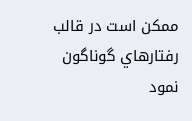ممكن است در قالب رفتارهاي گوناگون نمود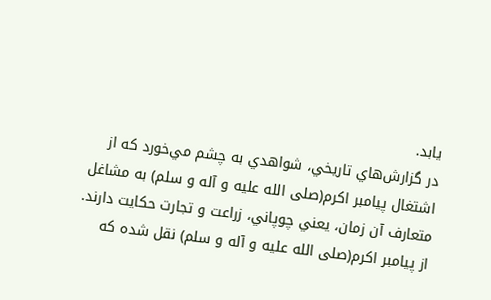يابد.
در گزارش‌هاي تاريخي، شواهدي به چشم مي‌خورد كه از اشتغال پيامبر اكرم(صلی الله علیه و آله و سلم) به مشاغل متعارف آن زمان، يعني چوپاني، زراعت و تجارت حكايت دارند.
از پيامبر اكرم(صلی الله علیه و آله و سلم) نقل شده كه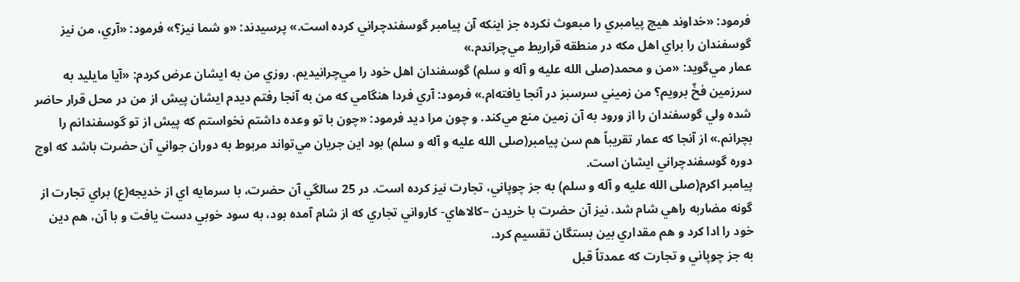فرمود: «خداوند هيچ پيامبري را مبعوث نكرده جز اينكه آن پيامبر گوسفندچراني كرده است.» پرسيدند: «و شما نيز؟» فرمود: «آري، من نيز گوسفندان را براي اهل مكه در منطقه قراريط مي‌چراندم.»
عمار مي‌گويد: «من و محمد(صلی الله علیه و آله و سلم) گوسفندان اهل خود را مي‌چرانيديم. روزي من به ايشان عرض كردم: «آيا مايليد به سرزمين فخّ برويم؟ من زميني سرسبز در آنجا يافته‌ام.» فرمود: آري فردا هنگامي كه من به آنجا رفتم ديدم ايشان پيش از من در محل قرار حاضر شده ولي گوسفندان را از ورود به آن زمين منع مي‌كند. و چون مرا ديد فرمود: «چون با تو وعده داشتم نخواستم كه پيش از تو گوسفندانم را بچرانم.» از آنجا كه عمار تقريباً هم سن پيامبر(صلی الله علیه و آله و سلم) بود اين جريان مي‌تواند مربوط به دوران جواني آن حضرت باشد كه اوج دوره گوسفندچراني ايشان است.
پيامبر اكرم(صلی الله علیه و آله و سلم) به جز چوپاني، تجارت نيز كرده است. در 25 سالگي آن حضرت، با سرمايه اي از خديجه(ع) براي تجارت از گونه مضاربه راهي شام شد. نيز آن حضرت با خريدن –كالاهاي- كارواني تجاري كه از شام آمده بود، به سود خوبي دست يافت و با آن، هم دين خود را ادا كرد و هم مقداري بين بستگان تقسيم كرد.
به جز چوپاني و تجارت كه عمدتاً قبل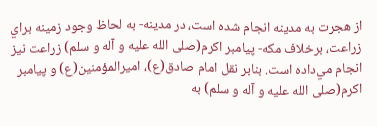از هجرت به مدينه انجام شده است، در مدينه- به لحاظ وجود زمينه براي زراعت، برخلاف مكه- پيامبر اكرم(صلی الله علیه و آله و سلم) زراعت نيز انجام مي‌داده است. بنابر نقل امام صادق(ع)، اميرالمؤمنين(ع) و پيامبر اكرم(صلی الله علیه و آله و سلم) به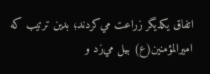اتفاق يكديگر زراعت مي‌كردند؛ بدين ترتيب كه اميرالمؤمنين(ع) بيل مي‌زد و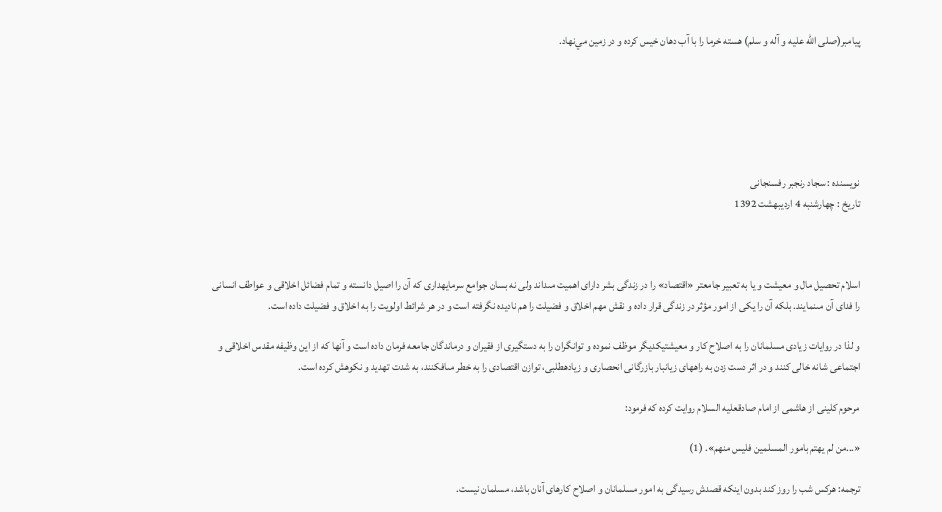پيامبر(صلی الله علیه و آله و سلم) هسته خرما را با آب دهان خيس كرده و در زمين مي‌نهاد.






نويسنده : سجاد رنجبر رفسنجانی
تاريخ : چهارشنبه 4 اردیبهشت 1392



اسلام تحصيل مال و معيشت و يا به تعبير جامعتر «اقتصاد» را در زندگى بشر داراى اهميت مىداند ولى نه بسان جوامع سرمايهدارى كه آن را اصيل دانسته و تمام فضائل اخلاقى و عواطف انسانى را فداى آن مىنمايند. بلكه آن را يكى از امور مؤثر در زندگى قرار داده و نقش مهم اخلاق و فضيلت را هم ناديده نگرفته است و در هر شرائط اولويت را به اخلاق و فضيلت داده است.

و لذا در روايات زيادى مسلمانان را به اصلاح كار و معيشتيكديگر موظف نموده و توانگران را به دستگيرى از فقيران و درماندگان جامعه فرمان داده است و آنها كه از اين وظيفه مقدس اخلاقى و اجتماعى شانه خالى كنند و در اثر دست زدن به راههاى زيانبار بازرگانى انحصارى و زيادهطلبى، توازن اقتصادى را به خطر مىافكنند، به شدت تهديد و نكوهش كرده است.

مرحوم كلينى از هاشمى از امام صادقعليه السلام روايت كرده كه فرمود:

«...من لم يهتم بامور المسلمين فليس منهم». (1)

ترجمه: هركس شب را روز كند بدون اينكه قصدش رسيدگى به امور مسلمانان و اصلاح كارهاى آنان باشد، مسلمان نيست.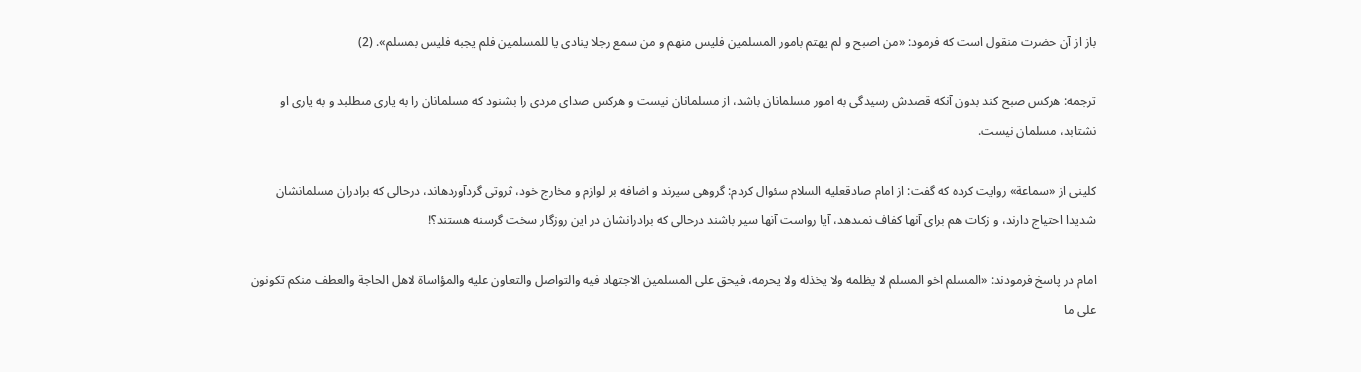باز از آن حضرت منقول است كه فرمود: «من اصبح و لم يهتم بامور المسلمين فليس منهم و من سمع رجلا ينادى يا للمسلمين فلم يجبه فليس بمسلم». (2)

ترجمه: هركس صبح كند بدون آنكه قصدش رسيدگى به امور مسلمانان باشد، از مسلمانان نيست و هركس صداى مردى را بشنود كه مسلمانان را به يارى مىطلبد و به يارى او نشتابد، مسلمان نيست.

كلينى از «سماعة» روايت كرده كه گفت: از امام صادقعليه السلام سئوال كردم: گروهى سيرند و اضافه بر لوازم و مخارج خود، ثروتى گردآوردهاند، درحالى كه برادران مسلمانشان شديدا احتياج دارند، و زكات هم براى آنها كفاف نمىدهد، آيا رواست آنها سير باشند درحالى كه برادرانشان در اين روزگار سخت گرسنه هستند؟!

امام در پاسخ فرمودند: «المسلم اخو المسلم لا يظلمه ولا يخذله ولا يحرمه، فيحق على المسلمين الاجتهاد فيه والتواصل والتعاون عليه والمؤاساة لاهل الحاجة والعطف منكم تكونون على ما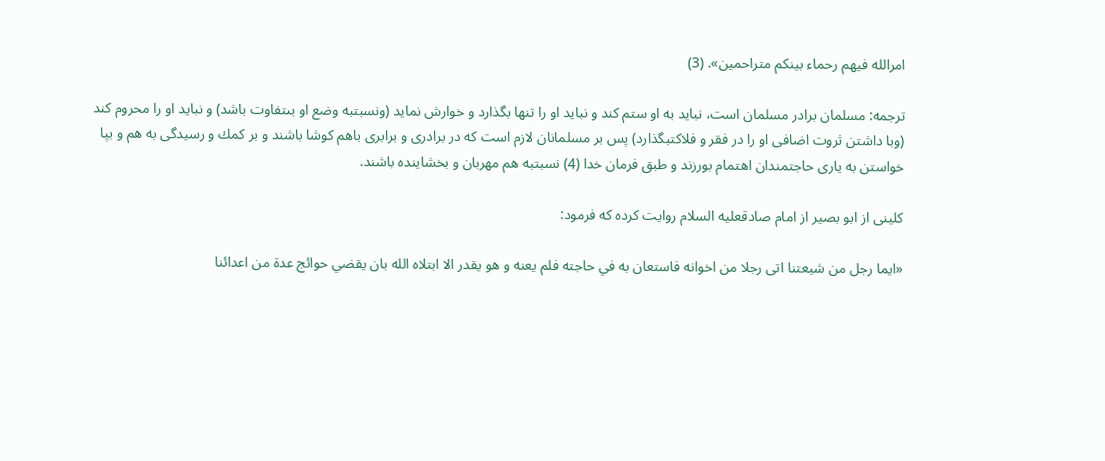امرالله فيهم رحماء بينكم متراحمين». (3)

ترجمه: مسلمان برادر مسلمان است، نبايد به او ستم كند و نبايد او را تنها بگذارد و خوارش نمايد (ونسبتبه وضع او بىتفاوت باشد) و نبايد او را محروم كند (وبا داشتن ثروت اضافى او را در فقر و فلاكتبگذارد) پس بر مسلمانان لازم است كه در برادرى و برابرى باهم كوشا باشند و بر كمك و رسيدگى به هم و بپا خواستن به يارى حاجتمندان اهتمام بورزند و طبق فرمان خدا (4) نسبتبه هم مهربان و بخشاينده باشند.

كلينى از ابو بصير از امام صادقعليه السلام روايت كرده كه فرمود:

«ايما رجل من شيعتنا اتى رجلا من اخوانه فاستعان به في حاجته فلم يعنه و هو يقدر الا ابتلاه الله بان يقضي حوائج عدة من اعدائنا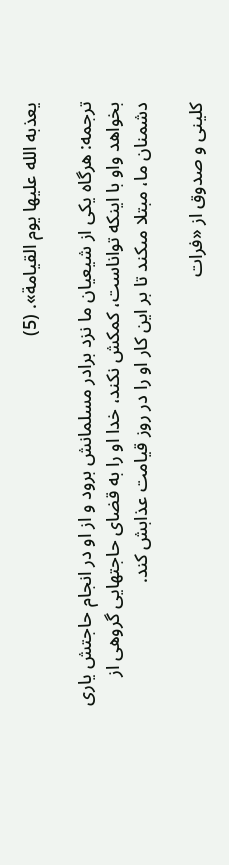يعذبه الله عليها يوم القيامة». (5)

ترجمه: هرگاه يكى از شيعيان ما نزد برادر مسلمانش برود و از او در انجام حاجتش يارى بخواهد واو با اينكه تواناست، كمكش نكند، خدا او را به قضاى حاجتهايى گروهى از دشمنان ما، مبتلا مىكند تا بر اين كار او را در روز قيامت عذابش كند.

كلينى و صدوق از «فرات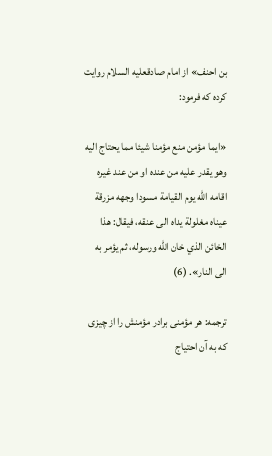بن احنف» از امام صادقعليه السلام روايت كرده كه فرمود:

«ايما مؤمن منع مؤمنا شيئا مما يحتاج اليه وهو يقدر عليه من عنده او من عند غيره اقامه الله يوم القيامة مسودا وجهه مزرقة عيناه مغلولة يداه الى عنقه، فيقال: هذا الخائن الذي خان الله ورسوله، ثم يؤمر به الى النار». (6)

ترجمه: هر مؤمنى برادر مؤمنش را از چيزى كه به آن احتياج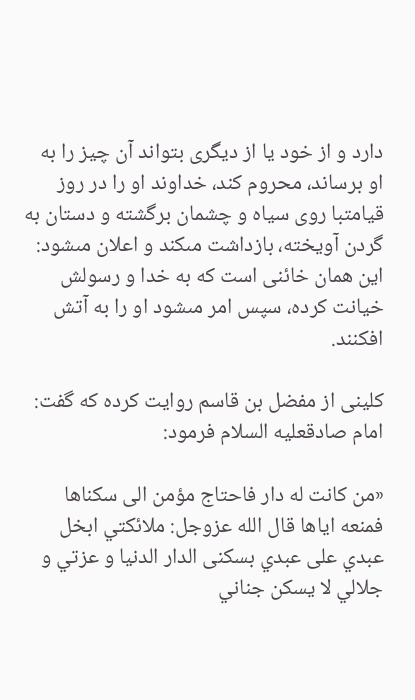دارد و از خود يا از ديگرى بتواند آن چيز را به او برساند، محروم كند، خداوند او را در روز قيامتبا روى سياه و چشمان برگشته و دستان به گردن آويخته، بازداشت مىكند و اعلان مىشود: اين همان خائنى است كه به خدا و رسولش خيانت كرده، سپس امر مىشود او را به آتش افكنند.

كلينى از مفضل بن قاسم روايت كرده كه گفت: امام صادقعليه السلام فرمود:

«من كانت له دار فاحتاج مؤمن الى سكناها فمنعه اياها قال الله عزوجل: ملائكتي ابخل عبدي على عبدي بسكنى الدار الدنيا و عزتي و جلالي لا يسكن جناني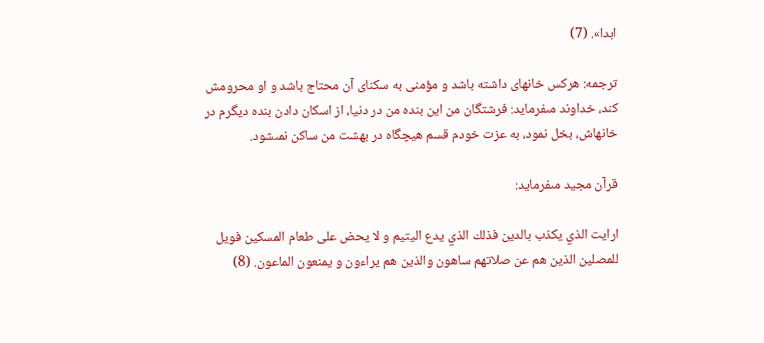ابدا». (7)

ترجمه: هركس خانهاى داشته باشد و مؤمنى به سكناى آن محتاج باشد و او محرومش كند، خداوند مىفرمايد: فرشتگان من اين بنده من در دنيا، از اسكان دادن بنده ديگرم در خانهاش، بخل نمود، به عزت خودم قسم هيچگاه در بهشت من ساكن نمىشود.

قرآن مجيد مىفرمايد:

ارايت الذي يكذب بالدين فذلك الذي يدع اليتيم و لا يحض على طعام المسكين فويل للمصلين الذين هم عن صلاتهم ساهون والذين هم يراءون و يمنعون الماعون. (8)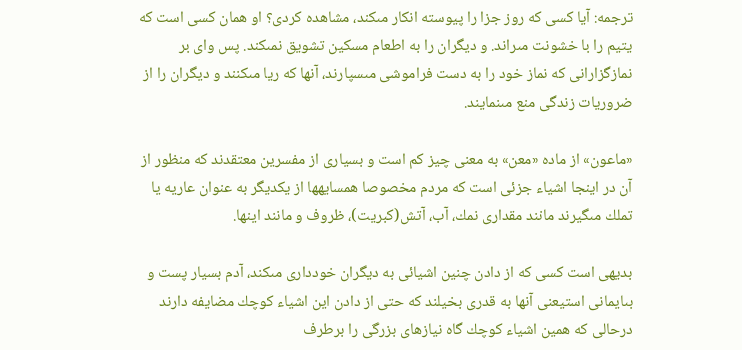ترجمه: آيا كسى كه روز جزا را پيوسته انكار مىكند، مشاهده كردى؟ او همان كسى است كه يتيم را با خشونت مىراند. و ديگران را به اطعام مسكين تشويق نمىكند. پس واى بر نمازگزارانى كه نماز خود را به دست فراموشى مىسپارند، آنها كه ريا مىكنند و ديگران را از ضروريات زندگى منع مىنمايند.

«ماعون» از ماده «معن» به معنى چيز كم است و بسيارى از مفسرين معتقدند كه منظور از آن در اينجا اشياء جزئى است كه مردم مخصوصا همسايهها از يكديگر به عنوان عاريه يا تملك مىگيرند مانند مقدارى نمك، آب، آتش(كبريت)، ظروف و مانند اينها.

بديهى است كسى كه از دادن چنين اشيائى به ديگران خوددارى مىكند، آدم بسيار پست و بىايمانى استيعنى آنها به قدرى بخيلند كه حتى از دادن اين اشياء كوچك مضايفه دارند درحالى كه همين اشياء كوچك گاه نيازهاى بزرگى را برطرف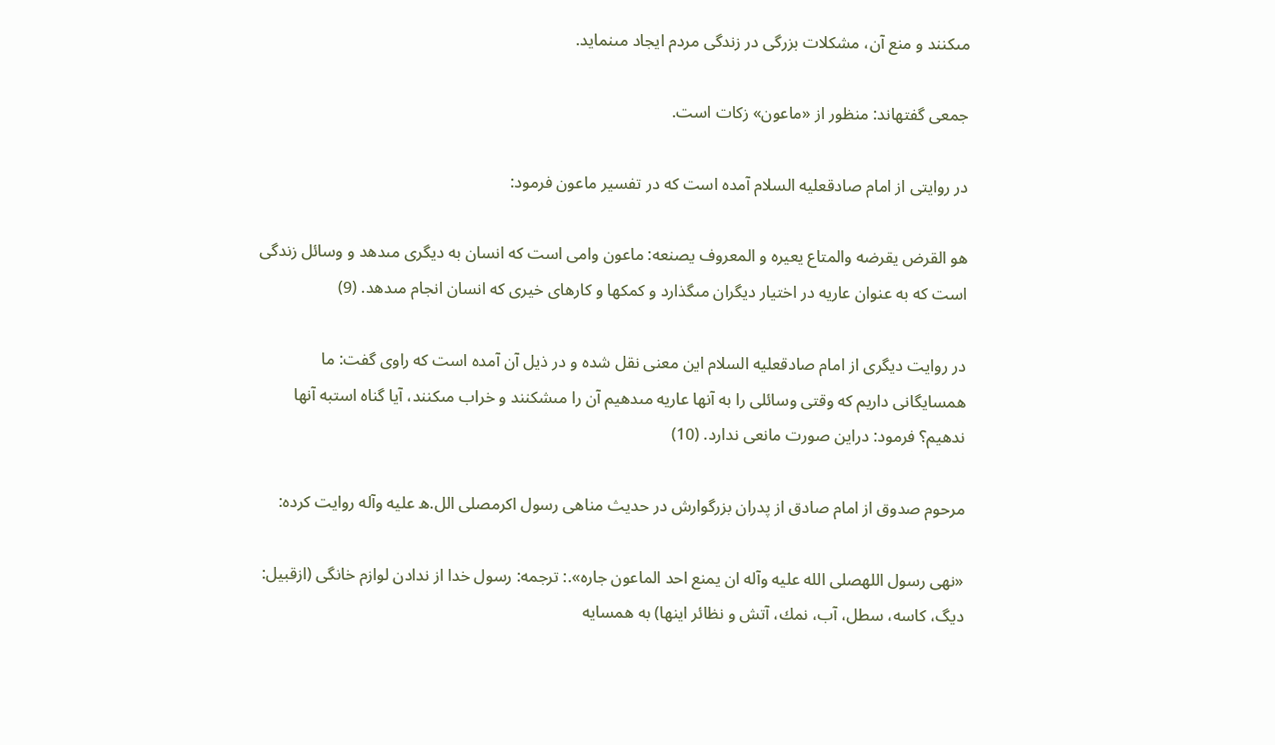مىكنند و منع آن، مشكلات بزرگى در زندگى مردم ايجاد مىنمايد.

جمعى گفتهاند: منظور از «ماعون» زكات است.

در روايتى از امام صادقعليه السلام آمده است كه در تفسير ماعون فرمود:

هو القرض يقرضه والمتاع يعيره و المعروف يصنعه: ماعون وامى است كه انسان به ديگرى مىدهد و وسائل زندگى است كه به عنوان عاريه در اختيار ديگران مىگذارد و كمكها و كارهاى خيرى كه انسان انجام مىدهد. (9)

در روايت ديگرى از امام صادقعليه السلام اين معنى نقل شده و در ذيل آن آمده است كه راوى گفت: ما همسايگانى داريم كه وقتى وسائلى را به آنها عاريه مىدهيم آن را مىشكنند و خراب مىكنند، آيا گناه استبه آنها ندهيم؟ فرمود: دراين صورت مانعى ندارد. (10)

مرحوم صدوق از امام صادق از پدران بزرگوارش در حديث مناهى رسول اكرمصلى الل.ه عليه وآله روايت كرده:

«نهى رسول اللهصلى الله عليه وآله ان يمنع احد الماعون جاره».: ترجمه: رسول خدا از ندادن لوازم خانگى (ازقبيل: ديگ، كاسه، سطل، آب، نمك، آتش و نظائر اينها) به همسايه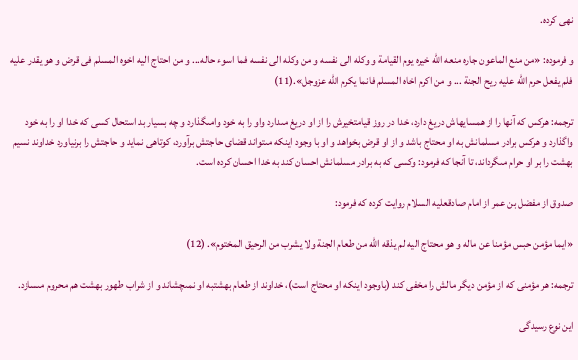نهى كرده.

و فرموده: «من منع الماعون جاره منعه الله خيره يوم القيامة و وكله الى نفسه و من وكله الى نفسه فما اسوء حاله... و من احتاج اليه اخوه المسلم فى قرض و هو يقدر عليه فلم يفعل حرم الله عليه ريح الجنة ... و من اكرم اخاه المسلم فانما يكرم الله عزوجل».(11)

ترجمه: هركس كه آنها را از همسايهاش دريغ دارد، خدا در روز قيامتخيرش را از او دريغ مىدارد واو را به خود وامىگذارد و چه بسيار بد استحال كسى كه خدا او را به خود واگذارد و هركس برادر مسلمانش به او محتاج باشد و از او قرض بخواهد و او با وجود اينكه مىتواند قضاى حاجتش برآورد، كوتاهى نمايد و حاجتش را برنياورد خداوند نسيم بهشت را بر او حرام مىگرداند، تا آنجا كه فرمود: وكسى كه به برادر مسلمانش احسان كند به خدا احسان كرده است.

صدوق از مفضل بن عمر از امام صادقعليه السلام روايت كرده كه فرمود:

«ايما مؤمن حبس مؤمنا عن ماله و هو محتاج اليه لم يذقه الله من طعام الجنة ولا يشرب من الرحيق المختوم». (12)

ترجمه: هر مؤمنى كه از مؤمن ديگر مالش را مخفى كند (باوجود اينكه او محتاج است)، خداوند از طعام بهشتبه او نمىچشاند و از شراب طهور بهشت هم محروم مىسازد.

اين نوع رسيدگى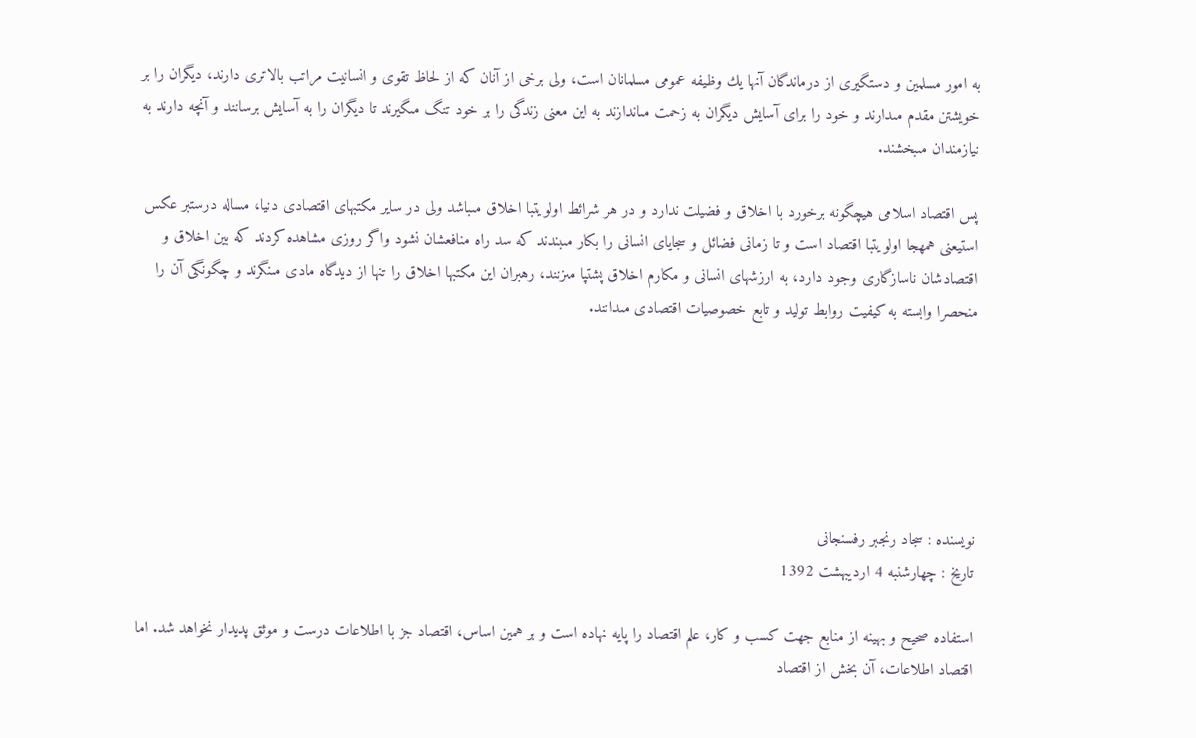به امور مسلمين و دستگيرى از درماندگان آنها يك وظيفه عمومى مسلمانان است، ولى برخى از آنان كه از لحاظ تقوى و انسانيت مراتب بالاترى دارند، ديگران را بر خويشتن مقدم مىدارند و خود را براى آسايش ديگران به زحمت مىاندازند به اين معنى زندگى را بر خود تنگ مىگيرند تا ديگران را به آسايش برسانند و آنچه دارند به نيازمندان مىبخشند.

پس اقتصاد اسلامى هيچگونه برخورد با اخلاق و فضيلت ندارد و در هر شرائط اولويتبا اخلاق مىباشد ولى در ساير مكتبهاى اقتصادى دنيا، مساله درستبر عكس استيعنى همهجا اولويتبا اقتصاد است و تا زمانى فضائل و سجاياى انسانى را بكار مىبندند كه سد راه منافعشان نشود واگر روزى مشاهده كردند كه بين اخلاق و اقتصادشان ناسازگارى وجود دارد، به ارزشهاى انسانى و مكارم اخلاق پشتپا مىزنند، رهبران اين مكتبها اخلاق را تنها از ديدگاه مادى مىنگرند و چگونگى آن را منحصرا وابسته به كيفيت روابط توليد و تابع خصوصيات اقتصادى مىدانند.






نويسنده : سجاد رنجبر رفسنجانی
تاريخ : چهارشنبه 4 اردیبهشت 1392

استفاده صحیح و بهینه از منابع جهت كسب و كار، علم اقتصاد را پایه نهاده است و بر همین اساس، اقتصاد جز با اطلاعات درست و موثق پدیدار نخواهد شد. اما اقتصاد اطلاعات، آن بخش از اقتصاد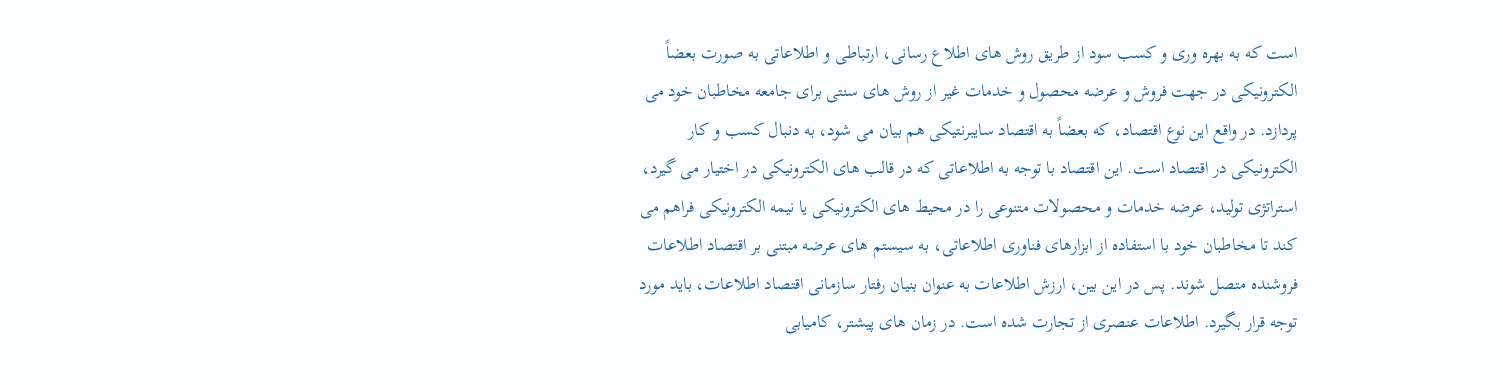است كه به بهره وری و كسب سود از طریق روش های اطلاع رسانی، ارتباطی و اطلاعاتی به صورت بعضاً الكترونیكی در جهت فروش و عرضه محصول و خدمات غیر از روش های سنتی برای جامعه مخاطبان خود می پردازد. در واقع این نوع اقتصاد، كه بعضاً به اقتصاد سایبرنتیكی هم بیان می شود، به دنبال كسب و كار الكترونیكی در اقتصاد است. این اقتصاد با توجه به اطلاعاتی كه در قالب های الكترونیكی در اختیار می گیرد، استراتژی تولید، عرضه خدمات و محصولات متنوعی را در محیط های الكترونیكی یا نیمه الكترونیكی فراهم می كند تا مخاطبان خود با استفاده از ابزارهای فناوری اطلاعاتی، به سیستم های عرضه مبتنی بر اقتصاد اطلاعات فروشنده متصل شوند. پس در این بین، ارزش اطلاعات به عنوان بنیان رفتار سازمانی اقتصاد اطلاعات، باید مورد توجه قرار بگیرد. اطلاعات عنصری از تجارت شده است. در زمان های پیشتر، كامیابی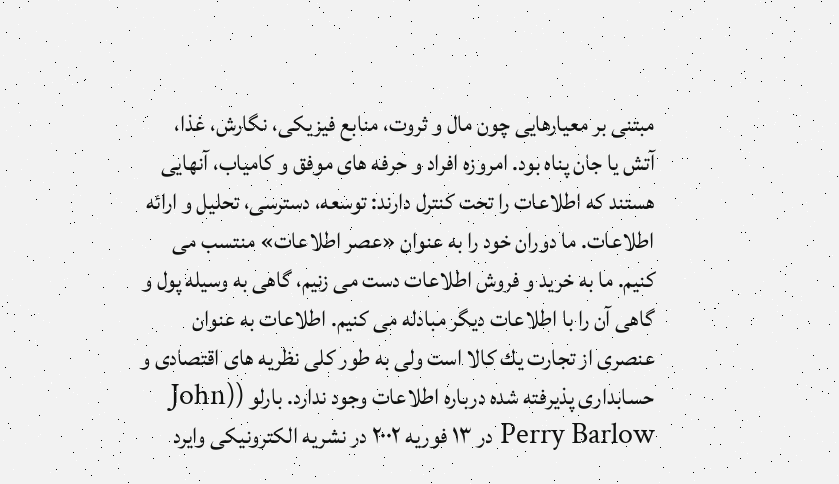مبتنی بر معیارهایی چون مال و ثروت، منابع فیزیكی، نگارش، غذا، آتش یا جان پناه بود. امروزه افراد و حرفه های موفق و كامیاب، آنهایی هستند كه اطلاعات را تحت كنترل دارند: توسعه، دسترسی، تحلیل و ارائه اطلاعات. ما دوران خود را به عنوان «عصر اطلاعات» منتسب می كنیم. ما به خرید و فروش اطلاعات دست می زنیم، گاهی به وسیله پول و گاهی آن را با اطلاعات دیگر مبادله می كنیم. اطلاعات به عنوان عنصری از تجارت یك كالا است ولی به طور كلی نظریه های اقتصادی و حسابداری پذیرفته شده درباره اطلاعات وجود ندارد. بارلو ((John Perry Barlow در ۱۳ فوریه ۲۰۰۲ در نشریه الكترونیكی وایرد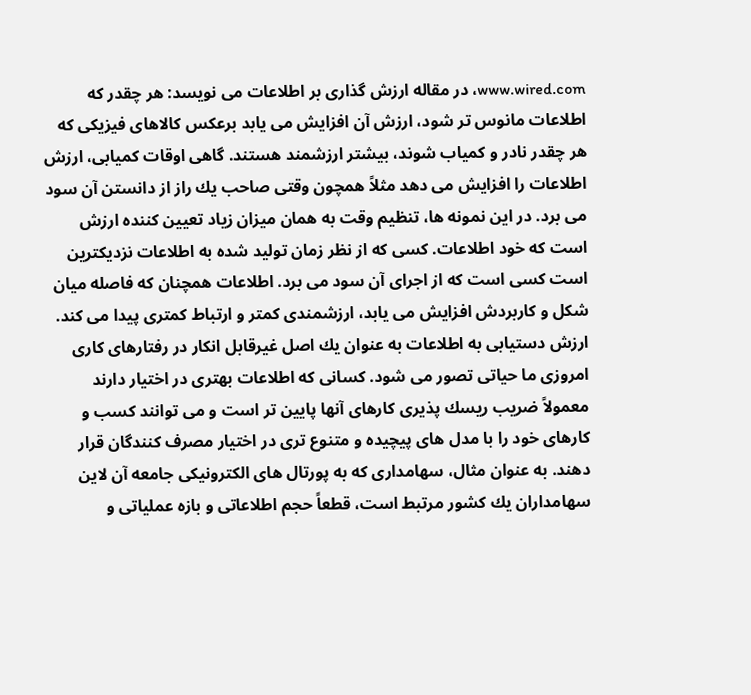www.wired.com، در مقاله ارزش گذاری بر اطلاعات می نویسد: هر چقدر كه اطلاعات مانوس تر شود، ارزش آن افزایش می یابد برعكس كالاهای فیزیكی كه هر چقدر نادر و كمیاب شوند، بیشتر ارزشمند هستند. گاهی اوقات كمیابی، ارزش اطلاعات را افزایش می دهد مثلاً همچون وقتی صاحب یك راز از دانستن آن سود می برد. در این نمونه ها، تنظیم وقت به همان میزان زیاد تعیین كننده ارزش است كه خود اطلاعات. كسی كه از نظر زمان تولید شده به اطلاعات نزدیكترین است كسی است كه از اجرای آن سود می برد. اطلاعات همچنان كه فاصله میان شكل و كاربردش افزایش می یابد، ارزشمندی كمتر و ارتباط كمتری پیدا می كند. ارزش دستیابی به اطلاعات به عنوان یك اصل غیرقابل انكار در رفتارهای كاری امروزی ما حیاتی تصور می شود. كسانی كه اطلاعات بهتری در اختیار دارند معمولاً ضریب ریسك پذیری كارهای آنها پایین تر است و می توانند كسب و كارهای خود را با مدل های پیچیده و متنوع تری در اختیار مصرف كنندگان قرار دهند. به عنوان مثال، سهامداری كه به پورتال های الكترونیكی جامعه آن لاین سهامداران یك كشور مرتبط است، قطعاً حجم اطلاعاتی و بازه عملیاتی و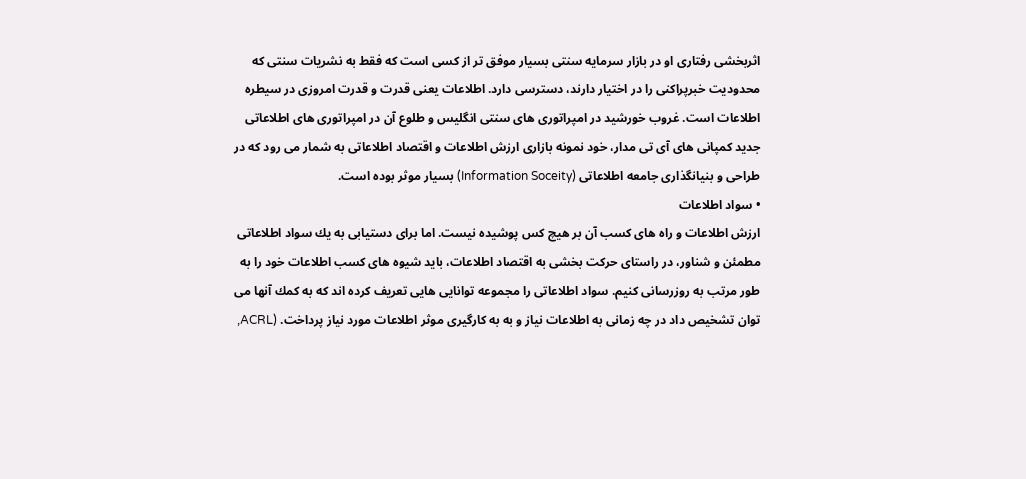اثربخشی رفتاری او در بازار سرمایه سنتی بسیار موفق تر از كسی است كه فقط به نشریات سنتی كه محدودیت خبرپراكنی را در اختیار دارند، دسترسی دارد. اطلاعات یعنی قدرت و قدرت امروزی در سیطره اطلاعات است. غروب خورشید در امپراتوری های سنتی انگلیس و طلوع آن در امپراتوری های اطلاعاتی جدید كمپانی های آی تی مدار، خود نمونه بازاری ارزش اطلاعات و اقتصاد اطلاعاتی به شمار می رود كه در طراحی و بنیانگذاری جامعه اطلاعاتی (Information Soceity) بسیار موثر بوده است.
• سواد اطلاعات
ارزش اطلاعات و راه های كسب آن بر هیچ كس پوشیده نیست. اما برای دستیابی به یك سواد اطلاعاتی مطمئن و شناور، در راستای حركت بخشی به اقتصاد اطلاعات، باید شیوه های كسب اطلاعات خود را به طور مرتب به روزرسانی كنیم. سواد اطلاعاتی را مجموعه توانایی هایی تعریف كرده اند كه به كمك آنها می توان تشخیص داد در چه زمانی به اطلاعات نیاز و به به كارگیری موثر اطلاعات مورد نیاز پرداخت. (ACRL,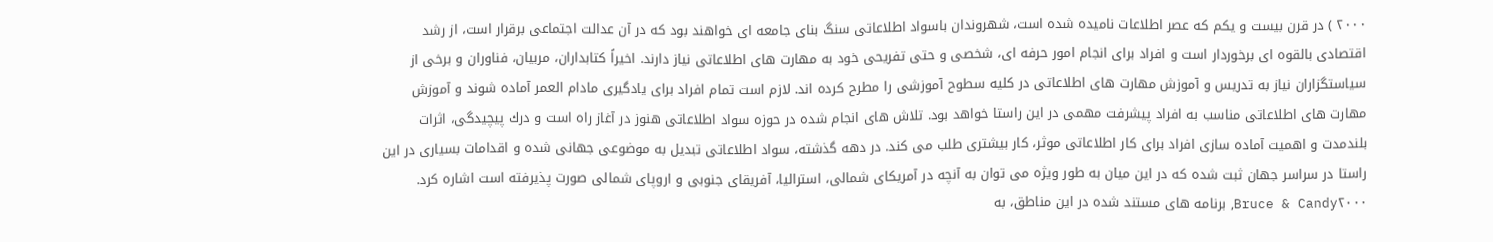۲۰۰۰ ) در قرن بیست و یكم كه عصر اطلاعات نامیده شده است، شهروندان باسواد اطلاعاتی سنگ بنای جامعه ای خواهند بود كه در آن عدالت اجتماعی برقرار است، از رشد اقتصادی بالقوه ای برخوردار است و افراد برای انجام امور حرفه ای، شخصی و حتی تفریحی خود به مهارت های اطلاعاتی نیاز دارند. اخیراً كتابداران، مربیان، فناوران و برخی از سیاستگزاران نیاز به تدریس و آموزش مهارت های اطلاعاتی در كلیه سطوح آموزشی را مطرح كرده اند. لازم است تمام افراد برای یادگیری مادام العمر آماده شوند و آموزش مهارت های اطلاعاتی مناسب به افراد پیشرفت مهمی در این راستا خواهد بود. تلاش های انجام شده در حوزه سواد اطلاعاتی هنوز در آغاز راه است و درك پیچیدگی، اثرات بلندمدت و اهمیت آماده سازی افراد برای كار اطلاعاتی موثر، كار بیشتری طلب می كند. در دهه گذشته، سواد اطلاعاتی تبدیل به موضوعی جهانی شده و اقدامات بسیاری در این راستا در سراسر جهان ثبت شده كه در این میان به طور ویژه می توان به آنچه در آمریكای شمالی، استرالیا، آفریقای جنوبی و اروپای شمالی صورت پذیرفته است اشاره كرد. Bruce & Candy۲۰۰۰, برنامه های مستند شده در این مناطق، به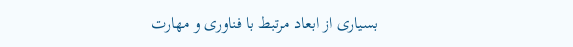بسیاری از ابعاد مرتبط با فناوری و مهارت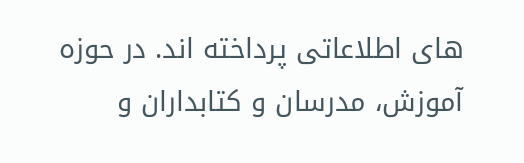های اطلاعاتی پرداخته اند. در حوزه آموزش، مدرسان و كتابداران و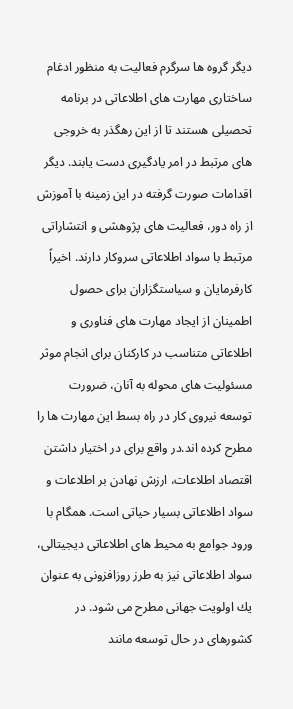دیگر گروه ها سرگرم فعالیت به منظور ادغام ساختاری مهارت های اطلاعاتی در برنامه تحصیلی هستند تا از این رهگذر به خروجی های مرتبط در امر یادگیری دست یابند. دیگر اقدامات صورت گرفته در این زمینه با آموزش از راه دور، فعالیت های پژوهشی و انتشاراتی مرتبط با سواد اطلاعاتی سروكار دارند. اخیراً كارفرمایان و سیاستگزاران برای حصول اطمینان از ایجاد مهارت های فناوری و اطلاعاتی متناسب در كاركنان برای انجام موثر مسئولیت های محوله به آنان، ضرورت توسعه نیروی كار در راه بسط این مهارت ها را مطرح كرده اند.در واقع برای در اختیار داشتن اقتصاد اطلاعات، ارزش نهادن بر اطلاعات و سواد اطلاعاتی بسیار حیاتی است. همگام با ورود جوامع به محیط های اطلاعاتی دیجیتالی، سواد اطلاعاتی نیز به طرز روزافزونی به عنوان یك اولویت جهانی مطرح می شود. در كشورهای در حال توسعه مانند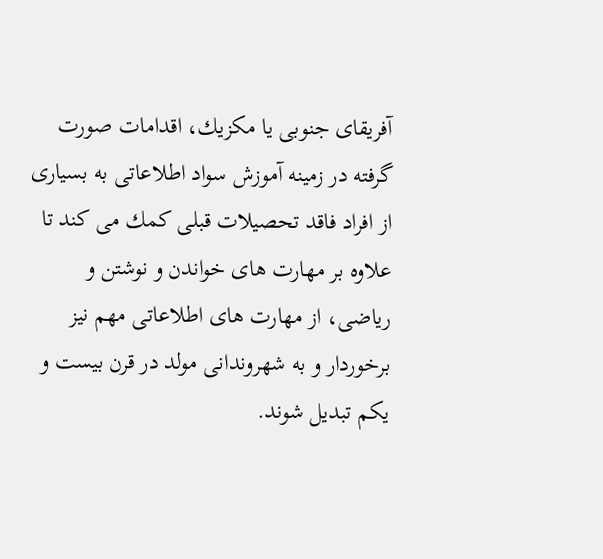آفریقای جنوبی یا مكزیك، اقدامات صورت گرفته در زمینه آموزش سواد اطلاعاتی به بسیاری از افراد فاقد تحصیلات قبلی كمك می كند تا علاوه بر مهارت های خواندن و نوشتن و ریاضی، از مهارت های اطلاعاتی مهم نیز برخوردار و به شهروندانی مولد در قرن بیست و یكم تبدیل شوند.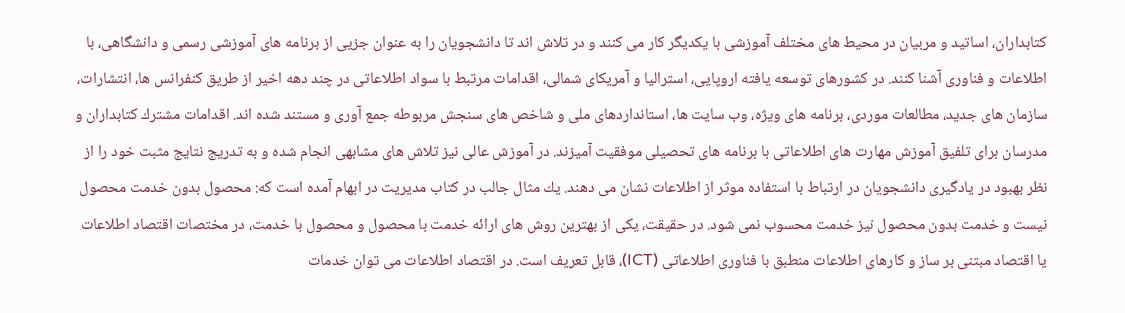كتابداران، اساتید و مربیان در محیط های مختلف آموزشی با یكدیگر كار می كنند و در تلاش اند تا دانشجویان را به عنوان جزیی از برنامه های آموزشی رسمی و دانشگاهی، با اطلاعات و فناوری آشنا كنند. در كشورهای توسعه یافته اروپایی، استرالیا و آمریكای شمالی، اقدامات مرتبط با سواد اطلاعاتی در چند دهه اخیر از طریق كنفرانس ها، انتشارات، سازمان های جدید، مطالعات موردی، برنامه های ویژه، وب سایت ها، استانداردهای ملی و شاخص های سنجش مربوطه جمع آوری و مستند شده اند. اقدامات مشترك كتابداران و مدرسان برای تلفیق آموزش مهارت های اطلاعاتی با برنامه های تحصیلی موفقیت آمیزند. در آموزش عالی نیز تلاش های مشابهی انجام شده و به تدریج نتایج مثبت خود را از نظر بهبود در یادگیری دانشجویان در ارتباط با استفاده موثر از اطلاعات نشان می دهند. یك مثال جالب در كتاب مدیریت در ابهام آمده است كه: محصول بدون خدمت محصول نیست و خدمت بدون محصول نیز خدمت محسوب نمی شود. در حقیقت، یكی از بهترین روش های ارائه خدمت با محصول و محصول با خدمت، در مختصات اقتصاد اطلاعات یا اقتصاد مبتنی بر ساز و كارهای اطلاعات منطبق با فناوری اطلاعاتی (ICT)، قابل تعریف است. در اقتصاد اطلاعات می توان خدمات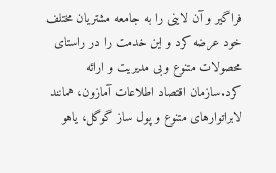فراگیر و آن لاینی را به جامعه مشتریان مختلف خود عرضه كرد و این خدمت را در راستای محصولات متنوع وبی مدیریت و ارائه كرد.سازمان اقتصاد اطلاعات آمازون، همانند لابراتوارهای متنوع و پول ساز گوگل، یاهو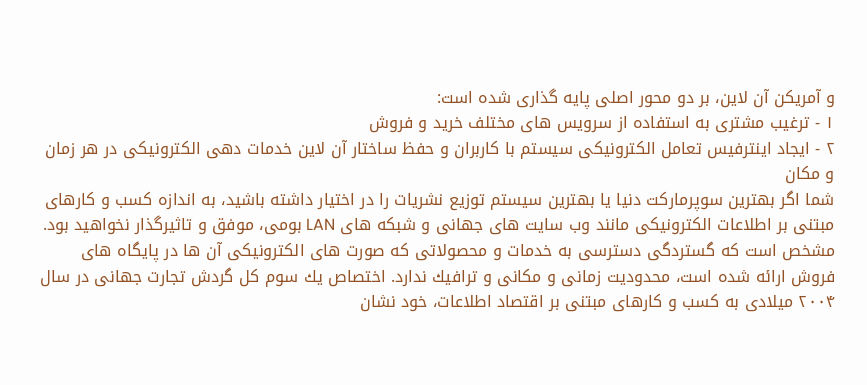و آمریكن آن لاین، بر دو محور اصلی پایه گذاری شده است:
۱ - ترغیب مشتری به استفاده از سرویس های مختلف خرید و فروش
۲ - ایجاد اینترفیس تعامل الكترونیكی سیستم با كاربران و حفظ ساختار آن لاین خدمات دهی الكترونیكی در هر زمان و مكان
شما اگر بهترین سوپرماركت دنیا یا بهترین سیستم توزیع نشریات را در اختیار داشته باشید، به اندازه كسب و كارهای مبتنی بر اطلاعات الكترونیكی مانند وب سایت های جهانی و شبكه های LAN بومی، موفق و تاثیرگذار نخواهید بود. مشخص است كه گستردگی دسترسی به خدمات و محصولاتی كه صورت های الكترونیكی آن ها در پایگاه های فروش ارائه شده است، محدودیت زمانی و مكانی و ترافیك ندارد. اختصاص یك سوم كل گردش تجارت جهانی در سال ۲۰۰۴ میلادی به كسب و كارهای مبتنی بر اقتصاد اطلاعات، خود نشان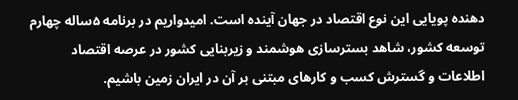دهنده پویایی این نوع اقتصاد در جهان آینده است. امیدواریم در برنامه ۵ساله چهارم توسعه كشور، شاهد بسترسازی هوشمند و زیربنایی كشور در عرصه اقتصاد اطلاعات و گسترش كسب و كارهای مبتنی بر آن در ایران زمین باشیم.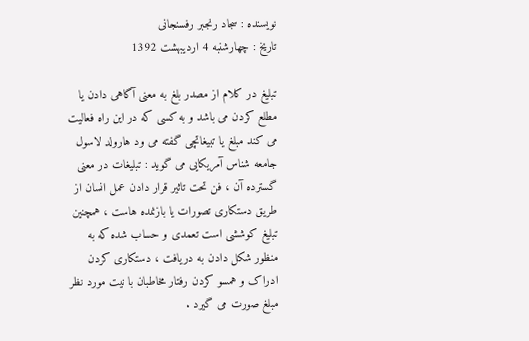نويسنده : سجاد رنجبر رفسنجانی
تاريخ : چهارشنبه 4 اردیبهشت 1392

تبلیغ در کلام از مصدر بلغ به معنی آگاهی دادن یا مطلع کردن می باشد و به کسی که در این راه فعالیت می کند مبلغ یا تبیغاتچی گفته می ود هارولد لاسول جامعه شناس آمریکایی می گوید : تبلیغات در معنی گسترده آن ، فن تحت تاثیر قرار دادن عمل انسان از طریق دستکاری تصورات یا بازنمده هاست ، همچنین تبلیغ کوششی است تعمدی و حساب شده که به منظور شکل دادن به دریافت ، دستکاری کردن ادراک و همسو کردن رفتار مخاطبان با نیت مورد نظر مبلغ صورت می گیرد .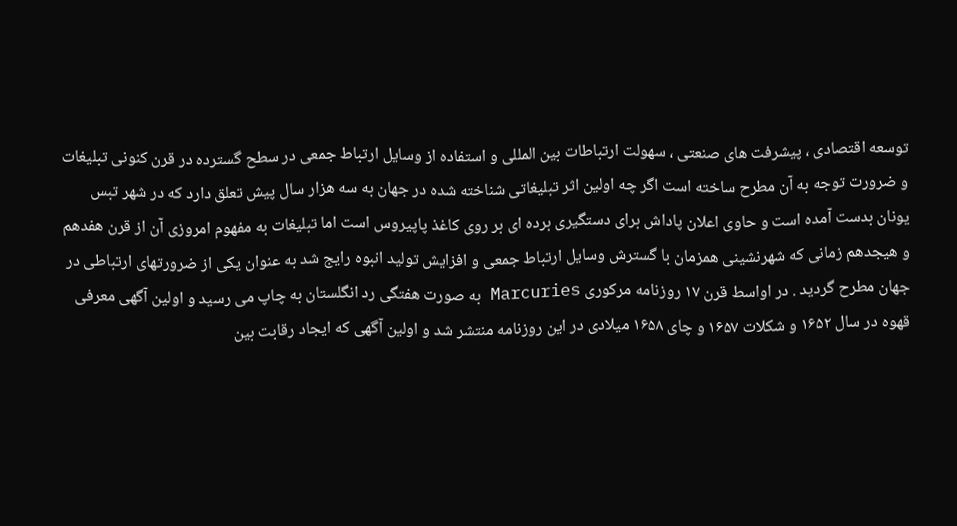توسعه اقتصادی ، پیشرفت های صنعتی ، سهولت ارتباطات بین المللی و استفاده از وسایل ارتباط جمعی در سطح گسترده در قرن کنونی تبلیغات و ضرورت توجه به آن مطرح ساخته است اگر چه اولین اثر تبلیغاتی شناخته شده در جهان به سه هزار سال پیش تعلق دارد که در شهر تبس یونان بدست آمده است و حاوی اعلان پاداش برای دستگیری برده ای بر روی کاغذ پاپیروس است اما تبلیغات به مفهوم امروزی آن از قرن هفدهم و هیجدهم زمانی که شهرنشینی همزمان با گسترش وسایل ارتباط جمعی و افزایش تولید انبوه رایج شد به عنوان یکی از ضرورتهای ارتباطی در جهان مطرح گردید . در اواسط قرن ۱۷ روزنامه مرکوری Marcuries به صورت هفتگی رد انگلستان به چاپ می رسید و اولین آگهی معرفی قهوه در سال ۱۶۵۲ و شکلات ۱۶۵۷ و چای ۱۶۵۸ میلادی در این روزنامه منتشر شد و اولین آگهی که ایجاد رقابت بین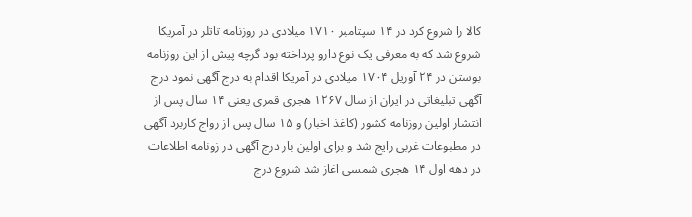کالا را شروع کرد در ۱۴ سپتامبر ۱۷۱۰ میلادی در روزنامه تاتلر در آمریکا شروع شد که به معرفی یک نوع دارو پرداخته بود گرچه پیش از این روزنامه بوستن در ۲۴ آوریل ۱۷۰۴ میلادی در آمریکا اقدام به درج آگهی نمود درج آگهی تبلیغاتی در ایران از سال ۱۲۶۷ هجری قمری یعنی ۱۴ سال پس از انتشار اولین روزنامه کشور (کاغذ اخبار) و ۱۵ سال پس از رواج کاربرد آگهی در مطبوعات غربی رایج شد و برای اولین بار درج آگهی در زونامه اطلاعات در دهه اول ۱۴ هجری شمسی اغاز شد شروع درج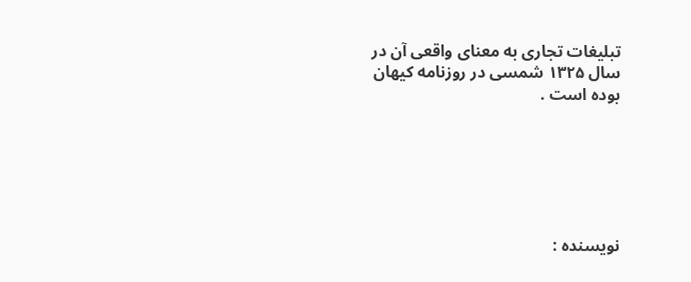تبلیغات تجاری به معنای واقعی آن در سال ۱۳۲۵ شمسی در روزنامه کیهان بوده است .






نويسنده :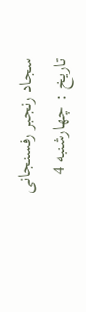سجاد رنجبر رفسنجانی
تاريخ : چهارشنبه 4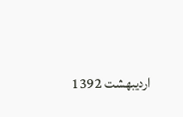اردیبهشت 1392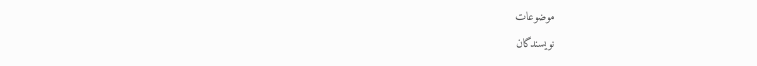موضوعات
نويسندگان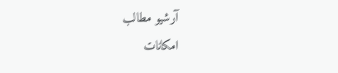آرشيو مطالب
امكانات